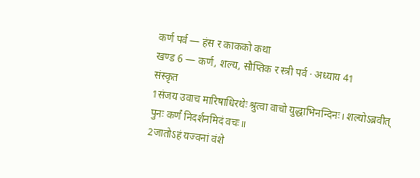कर्ण पर्व — हंस र काकको कथा
खण्ड 6 — कर्ण, शल्य, सौप्तिक र स्त्री पर्व · अध्याय 41
संस्कृत
1संजय उवाच मारिषाधिरथेः श्रुत्वा वाचो युद्धाभिनन्दिनः। शल्योऽब्रवीत् पुनः कर्णं निदर्शनमिदं वचः॥
2जातोऽहं यज्वनां वंशे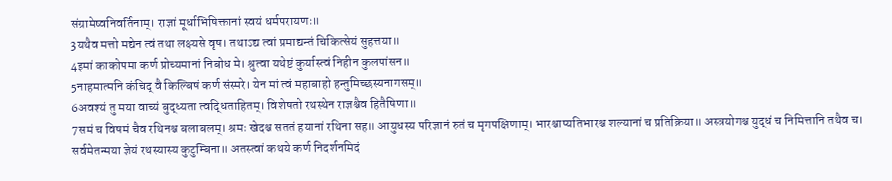संग्रामेष्वनिवर्तिनाम्। राज्ञां मूर्धाभिषिक्तानां स्वयं धर्मपरायणः॥
3यथैव मत्तो मद्येन त्वं तथा लक्ष्यसे वृष। तथाऽद्य त्वां प्रमाद्यन्तं चिकित्सेयं सुहत्तया॥
4इमां काकोपमा कर्ण प्रोच्यमानां निबोध मे। श्रुत्वा यथेष्टं कुर्यास्त्वं निहीन कुलपांसन॥
5नाहमात्मनि कंचिद् वै किल्बिषं कर्ण संस्मरे। येन मां त्वं महाबाहो हन्तुमिच्छस्यनागसम्॥
6अवश्यं तु मया वाच्यं बुद्ध्यता त्वद्धिताहितम्। विशेषतो रथस्थेन राज्ञश्चैव हितैषिणा॥
7समं च विषमं चैव रथिनश्च बलाबलम्। श्रमः खेदश्च सततं हयानां रथिना सह॥ आयुधस्य परिज्ञानं रुतं च मृगपक्षिणाम्। भारश्चाप्यतिभारश्च शल्यानां च प्रतिक्रिया॥ अस्त्रयोगश्च युद्धं च निमित्तानि तथैव च। सर्वमेतन्मया ज्ञेयं रथस्यास्य कुटुम्बिना॥ अतस्त्वां कथये कर्ण निदर्शनमिदं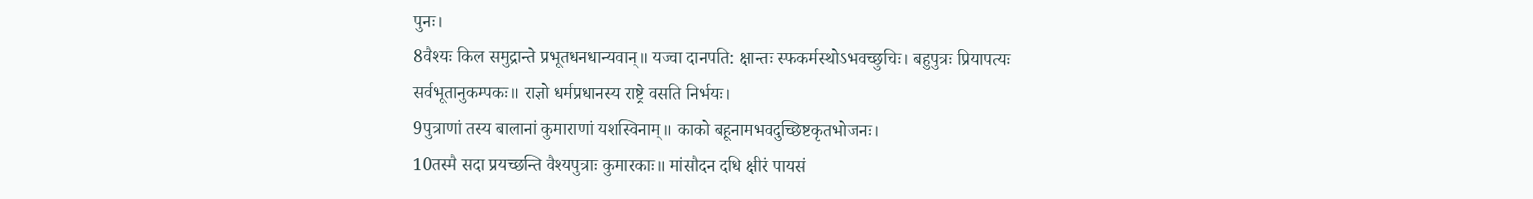पुनः।
8वैश्यः किल समुद्रान्ते प्रभूतधनधान्यवान्॥ यज्वा दानपति: क्षान्तः स्फकर्मस्थोऽभवच्छुचिः। बहुपुत्रः प्रियापत्यः सर्वभूतानुकम्पकः॥ राज्ञो धर्मप्रधानस्य राष्ट्रे वसति निर्भयः।
9पुत्राणां तस्य बालानां कुमाराणां यशस्विनाम्॥ काको बहूनामभवदुच्छिष्टकृतभोजनः।
10तस्मै सदा प्रयच्छन्ति वैश्यपुत्राः कुमारकाः॥ मांसौदन दधि क्षीरं पायसं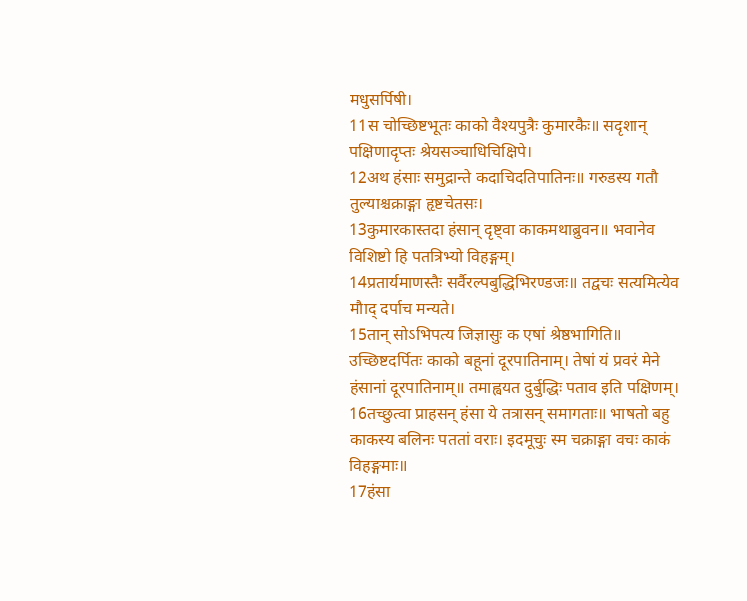मधुसर्पिषी।
11स चोच्छिष्टभूतः काको वैश्यपुत्रैः कुमारकैः॥ सदृशान् पक्षिणादृप्तः श्रेयसञ्चाधिचिक्षिपे।
12अथ हंसाः समुद्रान्ते कदाचिदतिपातिनः॥ गरुडस्य गतौ तुल्याश्चक्राङ्गा हृष्टचेतसः।
13कुमारकास्तदा हंसान् दृष्ट्वा काकमथाब्रुवन॥ भवानेव विशिष्टो हि पतत्रिभ्यो विहङ्गम्।
14प्रतार्यमाणस्तैः सर्वैरल्पबुद्धिभिरण्डजः॥ तद्वचः सत्यमित्येव मौाद् दर्पाच मन्यते।
15तान् सोऽभिपत्य जिज्ञासुः क एषां श्रेष्ठभागिति॥ उच्छिष्टदर्पितः काको बहूनां दूरपातिनाम्। तेषां यं प्रवरं मेने हंसानां दूरपातिनाम्॥ तमाह्वयत दुर्बुद्धिः पताव इति पक्षिणम्।
16तच्छुत्वा प्राहसन् हंसा ये तत्रासन् समागताः॥ भाषतो बहु काकस्य बलिनः पततां वराः। इदमूचुः स्म चक्राङ्गा वचः काकं विहङ्गमाः॥
17हंसा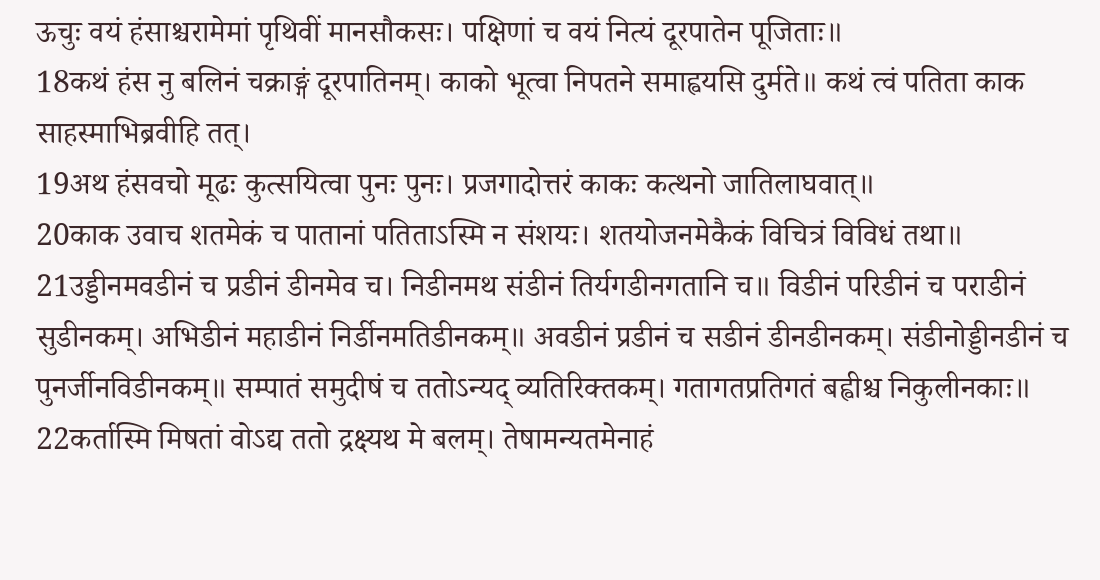ऊचुः वयं हंसाश्चरामेमां पृथिवीं मानसौकसः। पक्षिणां च वयं नित्यं दूरपातेन पूजिताः॥
18कथं हंस नु बलिनं चक्राङ्गं दूरपातिनम्। काको भूत्वा निपतने समाह्वयसि दुर्मते॥ कथं त्वं पतिता काक साहस्माभिब्रवीहि तत्।
19अथ हंसवचो मूढः कुत्सयित्वा पुनः पुनः। प्रजगादोत्तरं काकः कत्थनो जातिलाघवात्॥
20काक उवाच शतमेकं च पातानां पतिताऽस्मि न संशयः। शतयोजनमेकैकं विचित्रं विविधं तथा॥
21उड्डीनमवडीनं च प्रडीनं डीनमेव च। निडीनमथ संडीनं तिर्यगडीनगतानि च॥ विडीनं परिडीनं च पराडीनं सुडीनकम्। अभिडीनं महाडीनं निर्डीनमतिडीनकम्॥ अवडीनं प्रडीनं च सडीनं डीनडीनकम्। संडीनोड्डीनडीनं च पुनर्जीनविडीनकम्॥ सम्पातं समुदीषं च ततोऽन्यद् व्यतिरिक्तकम्। गतागतप्रतिगतं बह्वीश्च निकुलीनकाः॥
22कर्तास्मि मिषतां वोऽद्य ततो द्रक्ष्यथ मे बलम्। तेषामन्यतमेनाहं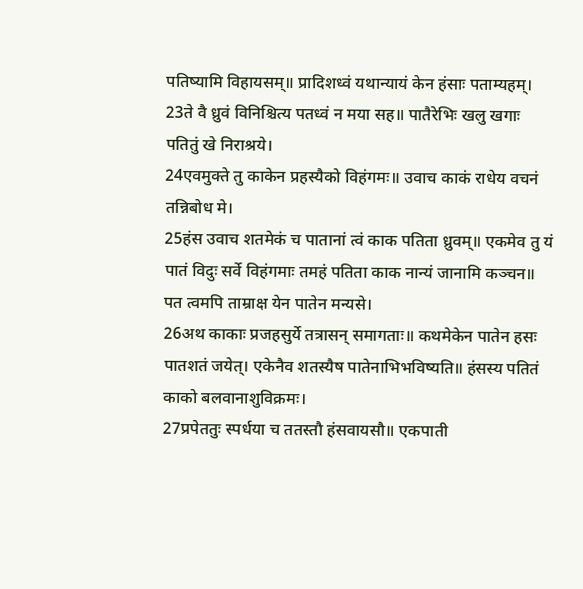पतिष्यामि विहायसम्॥ प्रादिशध्वं यथान्यायं केन हंसाः पताम्यहम्।
23ते वै ध्रुवं विनिश्चित्य पतध्वं न मया सह॥ पातैरेभिः खलु खगाः पतितुं खे निराश्रये।
24एवमुक्ते तु काकेन प्रहस्यैको विहंगमः॥ उवाच काकं राधेय वचनं तन्निबोध मे।
25हंस उवाच शतमेकं च पातानां त्वं काक पतिता ध्रुवम्॥ एकमेव तु यं पातं विदुः सर्वे विहंगमाः तमहं पतिता काक नान्यं जानामि कञ्चन॥ पत त्वमपि ताम्राक्ष येन पातेन मन्यसे।
26अथ काकाः प्रजहसुर्ये तत्रासन् समागताः॥ कथमेकेन पातेन हसः पातशतं जयेत्। एकेनैव शतस्यैष पातेनाभिभविष्यति॥ हंसस्य पतितं काको बलवानाशुविक्रमः।
27प्रपेततुः स्पर्धया च ततस्तौ हंसवायसौ॥ एकपाती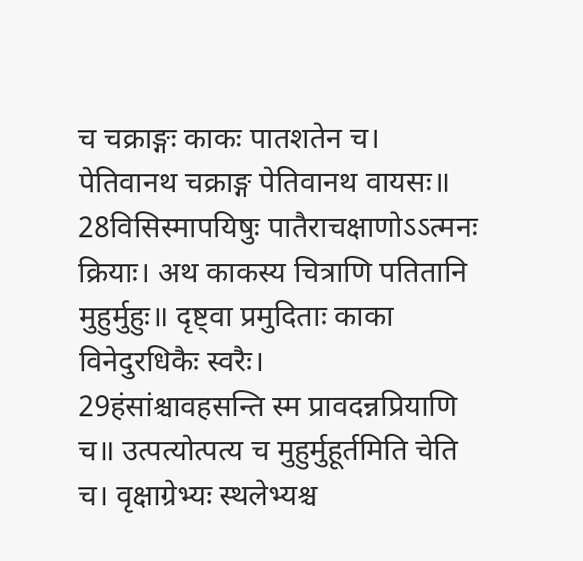च चक्राङ्गः काकः पातशतेन च। पेतिवानथ चक्राङ्ग पेतिवानथ वायसः॥
28विसिस्मापयिषुः पातैराचक्षाणोऽऽत्मनः क्रियाः। अथ काकस्य चित्राणि पतितानि मुहुर्मुहुः॥ दृष्ट्वा प्रमुदिताः काका विनेदुरधिकैः स्वरैः।
29हंसांश्चावहसन्ति स्म प्रावदन्नप्रियाणि च॥ उत्पत्योत्पत्य च मुहुर्मुहूर्तमिति चेति च। वृक्षाग्रेभ्यः स्थलेभ्यश्च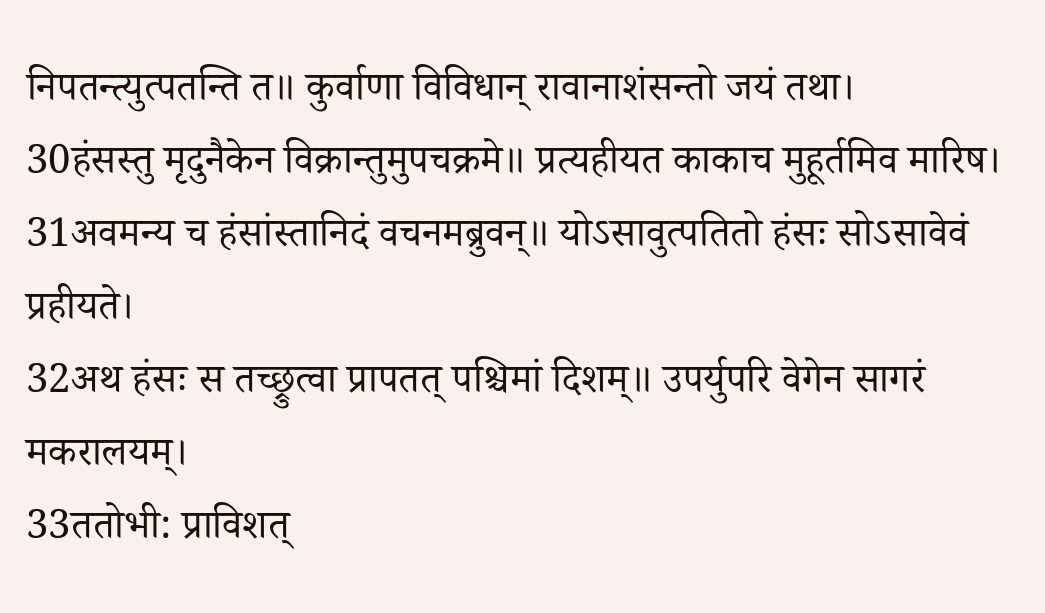निपतन्त्युत्पतन्ति त॥ कुर्वाणा विविधान् रावानाशंसन्तो जयं तथा।
30हंसस्तु मृदुनैकेन विक्रान्तुमुपचक्रमे॥ प्रत्यहीयत काकाच मुहूर्तमिव मारिष।
31अवमन्य च हंसांस्तानिदं वचनमब्रुवन्॥ योऽसावुत्पतितो हंसः सोऽसावेवं प्रहीयते।
32अथ हंसः स तच्छ्रुत्वा प्रापतत् पश्चिमां दिशम्॥ उपर्युपरि वेगेन सागरं मकरालयम्।
33ततोभी: प्राविशत्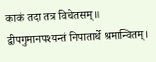काकं तदा तत्र विचेतसम्॥ द्वीपगुमानपश्यन्तं निपातार्थे श्रमान्वितम्।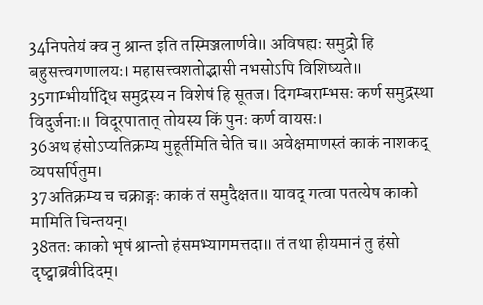34निपतेयं क्व नु श्रान्त इति तस्मिञ्जलार्णवे॥ अविषह्यः समुद्रो हि बहुसत्त्वगणालयः। महासत्त्वशतोद्भासी नभसोऽपि विशिष्यते॥
35गाम्भीर्याद्धि समुद्रस्य न विशेषं हि सूतज। दिगम्बराम्भसः कर्ण समुद्रस्था विदुर्जनाः॥ विदूरपातात् तोयस्य किं पुनः कर्ण वायसः।
36अथ हंसोऽप्यतिक्रम्य मुहूर्तमिति चेति च॥ अवेक्षमाणस्तं काकं नाशकद् व्यपसर्पितुम।
37अतिक्रम्य च चक्राङ्गः काकं तं समुदैक्षत॥ यावद् गत्वा पतत्येष काको मामिति चिन्तयन्।
38ततः काको भृषं श्रान्तो हंसमभ्यागमत्तदा॥ तं तथा हीयमानं तु हंसो दृष्ट्वाब्रवीदिदम्।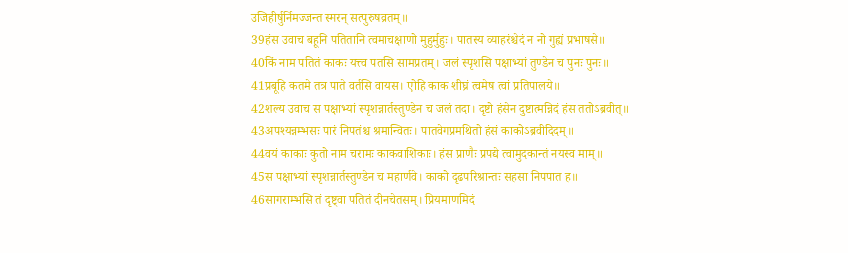उजिहीर्षुर्निमज्जन्त स्मरन् सत्पुरुषव्रतम्॥
39हंस उवाच बहूनि पतितानि त्वमाचक्षाणो मुहुर्मुहुः। पातस्य व्याहरंश्चेदं न नो गुह्यं प्रभाषसे॥
40किं नाम पतितं काकः यत्त्व पतसि सामप्रतम्। जलं स्पृशसि पक्षाभ्यां तुण्डेन च पुनः पुनः॥
41प्रबूहि कतमे तत्र पाते वर्तसि वायस। एोहि काक शीघ्रं त्वमेष त्वां प्रतिपालये॥
42शल्य उवाच स पक्षाभ्यां स्पृशन्नार्तस्तुण्डेन च जलं तदा। दृष्टो हंसेन दुष्टात्मन्निदं हंस ततोऽब्रवीत्॥
43अपश्यन्नम्भसः पारं निपतंश्च श्रमान्वितः। पातवेगप्रमथितो हंसं काकोऽब्रवीदिदम्॥
44वयं काकाः कुतो नाम चरामः काकवाशिकाः। हंस प्राणैः प्रपद्ये त्वामुदकान्तं नयस्व माम्॥
45स पक्षाभ्यां स्पृशन्नार्तस्तुण्डेन च महार्णवे। काको दृढपरिश्रान्तः सहसा निपपात ह॥
46सागराम्भसि तं दृष्ट्वा पतितं दीनचेतसम्। प्रियमाणमिदं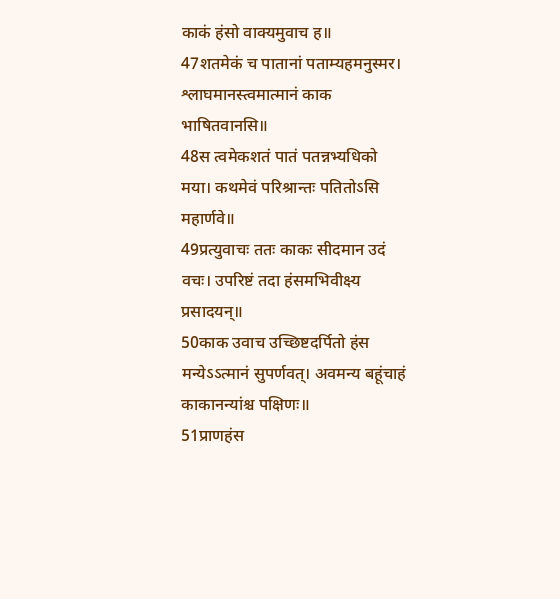काकं हंसो वाक्यमुवाच ह॥
47शतमेकं च पातानां पताम्यहमनुस्मर। श्लाघमानस्त्वमात्मानं काक भाषितवानसि॥
48स त्वमेकशतं पातं पतन्नभ्यधिको मया। कथमेवं परिश्रान्तः पतितोऽसि महार्णवे॥
49प्रत्युवाचः ततः काकः सीदमान उदं वचः। उपरिष्टं तदा हंसमभिवीक्ष्य प्रसादयन्॥
50काक उवाच उच्छिष्टदर्पितो हंस मन्येऽऽत्मानं सुपर्णवत्। अवमन्य बहूंचाहं काकानन्यांश्च पक्षिणः॥
51प्राणहंस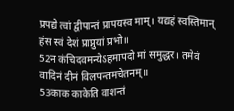प्रपद्ये त्वां द्वीपान्तं प्रापयस्व माम्। यद्यहं स्वस्तिमान् हंस स्वं देशं प्राप्नुयां प्रभो॥
52न कंचिदवमन्येऽहमापदो मां समुद्धर। तमेवं वादिनं दीनं विलपन्तमचेतनम्॥
53काक काकेति वाशन्तं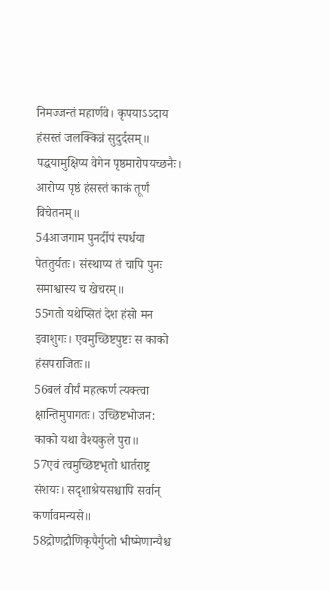निमज्जन्तं महार्णवे। कृपयाऽऽदाय हंसस्तं जलक्किन्नं सुदुर्दसम्॥ पद्धयामुक्षिप्य वेगेन पृष्ठमारोपयच्छनैः। आरोप्य पृष्ठं हंसस्तं काकं तूर्णं विचेतनम्॥
54आजगाम पुनर्दीपं स्पर्धया पेततुर्यतः। संस्थाप्य तं चापि पुनः समाश्वास्य च खेचरम्॥
55गतो यथेप्सितं देश हंसो मन इवाशुगः। एवमुच्छिष्टपुष्टः स काको हंसपराजितः॥
56बलं वीर्यं महत्कर्ण त्यक्त्वा क्षान्तिमुपागतः। उच्छिष्टभोजन: काको यथा वैश्यकुले पुरा॥
57एवं त्वमुच्छिष्टभृतो धार्तराष्ट्र संशयः। सदृशाश्रेयसश्चापि सर्वान् कर्णावमन्यसे॥
58द्रोणद्रौणिकृपैर्गुप्तो भीष्मेणान्यैश्च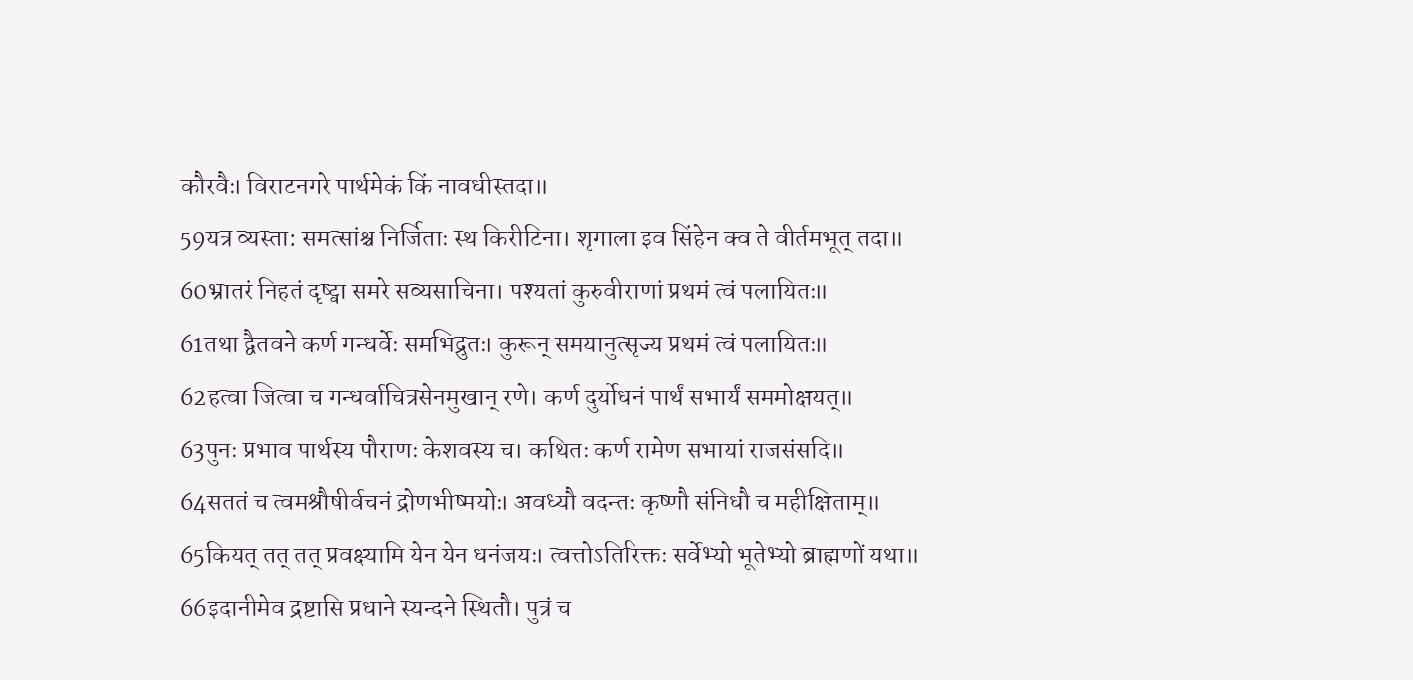कौरवैः। विराटनगरे पार्थमेकं किं नावधीस्तदा॥
59यत्र व्यस्ता: समत्सांश्च निर्जिताः स्थ किरीटिना। शृगाला इव सिंहेन क्व ते वीर्तमभूत् तदा॥
60भ्रातरं निहतं दृष्ट्वा समरे सव्यसाचिना। पश्यतां कुरुवीराणां प्रथमं त्वं पलायितः॥
61तथा द्वैतवने कर्ण गन्धर्वेः समभिद्रुतः। कुरून् समयानुत्सृज्य प्रथमं त्वं पलायितः॥
62हत्वा जित्वा च गन्धर्वाचित्रसेनमुखान् रणे। कर्ण दुर्योधनं पार्थं सभार्यं सममोक्षयत्॥
63पुनः प्रभाव पार्थस्य पौराणः केशवस्य च। कथितः कर्ण रामेण सभायां राजसंसदि॥
64सततं च त्वमश्रौषीर्वचनं द्रोणभीष्मयोः। अवध्यौ वदन्तः कृष्णौ संनिधौ च महीक्षिताम्॥
65कियत् तत् तत् प्रवक्ष्यामि येन येन धनंजयः। त्वत्तोऽतिरिक्तः सर्वेभ्यो भूतेभ्यो ब्राह्मणों यथा॥
66इदानीमेव द्रष्टासि प्रधाने स्यन्दने स्थितौ। पुत्रं च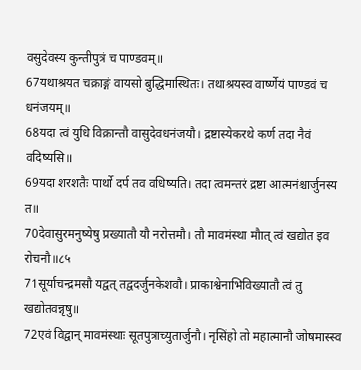वसुदेवस्य कुन्तीपुत्रं च पाण्डवम्॥
67यथाश्रयत चक्राङ्गं वायसो बुद्धिमास्थितः। तथाश्रयस्व वार्ष्णेयं पाण्डवं च धनंजयम्॥
68यदा त्वं युधि विक्रान्तौ वासुदेवधनंजयौ। द्रष्टास्येकरथे कर्ण तदा नैवं वदिष्यसि॥
69यदा शरशतैः पार्थो दर्प तव वधिष्यति। तदा त्वमन्तरं द्रष्टा आत्मनंश्चार्जुनस्य त॥
70देवासुरमनुष्येषु प्रख्यातौ यौ नरोत्तमौ। तौ मावमंस्था मौात् त्वं खद्योत इव रोचनौ॥८५
71सूर्याचन्द्रमसौ यद्वत् तद्वदर्जुनकेशवौ। प्राकाश्वेनाभिविख्यातौ त्वं तु खद्योतवन्नृषु॥
72एवं विद्वान् मावमंस्थाः सूतपुत्राच्युतार्जुनौ। नृसिंहो तो महात्मानौ जोषमास्स्व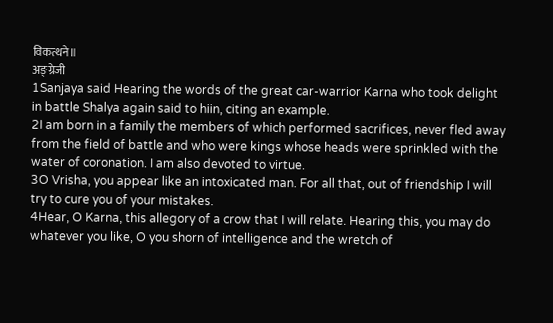विकत्थने॥
अङ्ग्रेजी
1Sanjaya said Hearing the words of the great car-warrior Karna who took delight in battle Shalya again said to hiin, citing an example.
2I am born in a family the members of which performed sacrifices, never fled away from the field of battle and who were kings whose heads were sprinkled with the water of coronation. I am also devoted to virtue.
3O Vrisha, you appear like an intoxicated man. For all that, out of friendship I will try to cure you of your mistakes.
4Hear, O Karna, this allegory of a crow that I will relate. Hearing this, you may do whatever you like, O you shorn of intelligence and the wretch of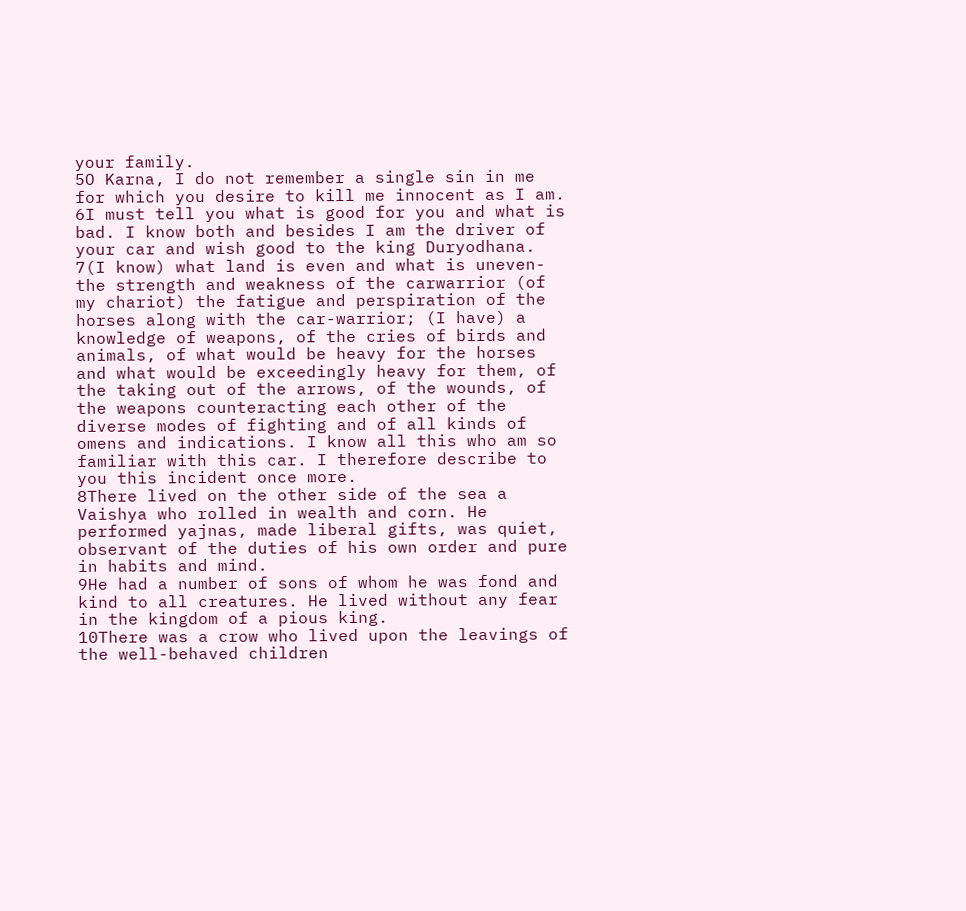your family.
5O Karna, I do not remember a single sin in me for which you desire to kill me innocent as I am.
6I must tell you what is good for you and what is bad. I know both and besides I am the driver of your car and wish good to the king Duryodhana.
7(I know) what land is even and what is uneven-the strength and weakness of the carwarrior (of my chariot) the fatigue and perspiration of the horses along with the car-warrior; (I have) a knowledge of weapons, of the cries of birds and animals, of what would be heavy for the horses and what would be exceedingly heavy for them, of the taking out of the arrows, of the wounds, of the weapons counteracting each other of the diverse modes of fighting and of all kinds of omens and indications. I know all this who am so familiar with this car. I therefore describe to you this incident once more.
8There lived on the other side of the sea a Vaishya who rolled in wealth and corn. He performed yajnas, made liberal gifts, was quiet, observant of the duties of his own order and pure in habits and mind.
9He had a number of sons of whom he was fond and kind to all creatures. He lived without any fear in the kingdom of a pious king.
10There was a crow who lived upon the leavings of the well-behaved children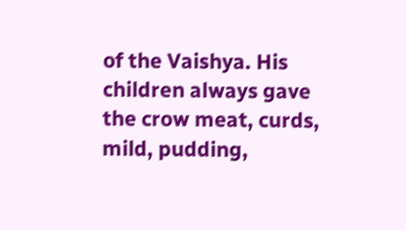of the Vaishya. His children always gave the crow meat, curds, mild, pudding,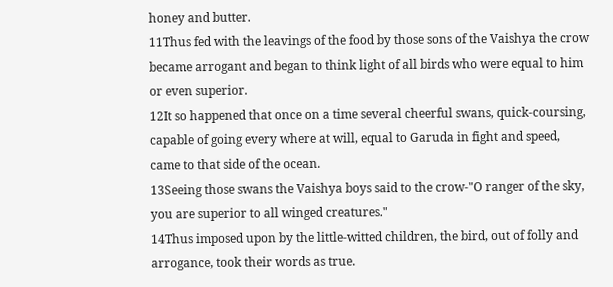honey and butter.
11Thus fed with the leavings of the food by those sons of the Vaishya the crow became arrogant and began to think light of all birds who were equal to him or even superior.
12It so happened that once on a time several cheerful swans, quick-coursing, capable of going every where at will, equal to Garuda in fight and speed, came to that side of the ocean.
13Seeing those swans the Vaishya boys said to the crow-"O ranger of the sky, you are superior to all winged creatures."
14Thus imposed upon by the little-witted children, the bird, out of folly and arrogance, took their words as true.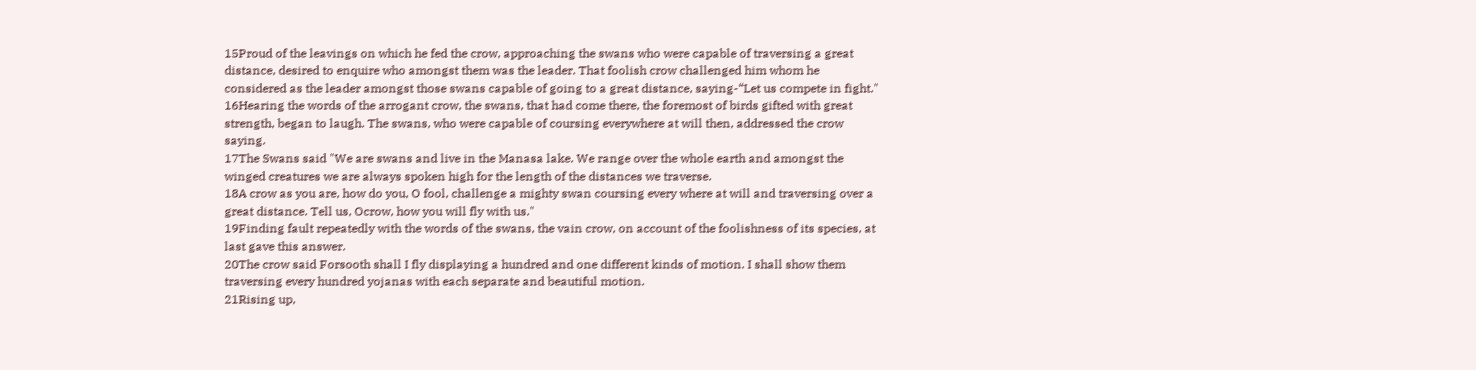15Proud of the leavings on which he fed the crow, approaching the swans who were capable of traversing a great distance, desired to enquire who amongst them was the leader. That foolish crow challenged him whom he considered as the leader amongst those swans capable of going to a great distance, saying-“Let us compete in fight."
16Hearing the words of the arrogant crow, the swans, that had come there, the foremost of birds gifted with great strength, began to laugh. The swans, who were capable of coursing everywhere at will then, addressed the crow saying.
17The Swans said "We are swans and live in the Manasa lake. We range over the whole earth and amongst the winged creatures we are always spoken high for the length of the distances we traverse.
18A crow as you are, how do you, O fool, challenge a mighty swan coursing every where at will and traversing over a great distance. Tell us, Ocrow, how you will fly with us."
19Finding fault repeatedly with the words of the swans, the vain crow, on account of the foolishness of its species, at last gave this answer.
20The crow said Forsooth shall I fly displaying a hundred and one different kinds of motion. I shall show them traversing every hundred yojanas with each separate and beautiful motion.
21Rising up,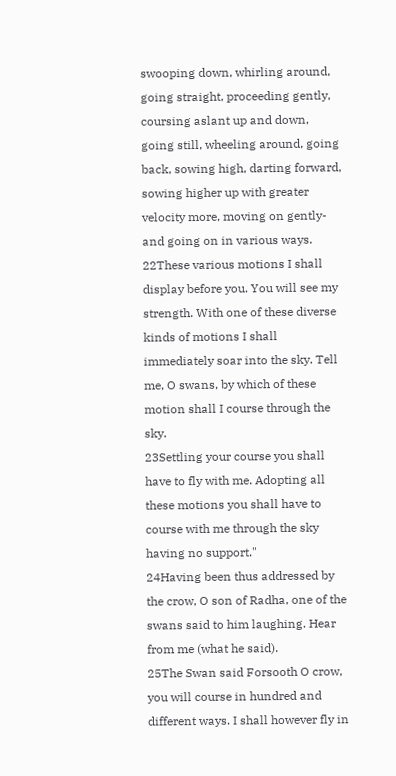swooping down, whirling around, going straight, proceeding gently, coursing aslant up and down, going still, wheeling around, going back, sowing high, darting forward, sowing higher up with greater velocity more, moving on gently-and going on in various ways.
22These various motions I shall display before you. You will see my strength. With one of these diverse kinds of motions I shall immediately soar into the sky. Tell me, O swans, by which of these motion shall I course through the sky.
23Settling your course you shall have to fly with me. Adopting all these motions you shall have to course with me through the sky having no support."
24Having been thus addressed by the crow, O son of Radha, one of the swans said to him laughing. Hear from me (what he said).
25The Swan said Forsooth O crow, you will course in hundred and different ways. I shall however fly in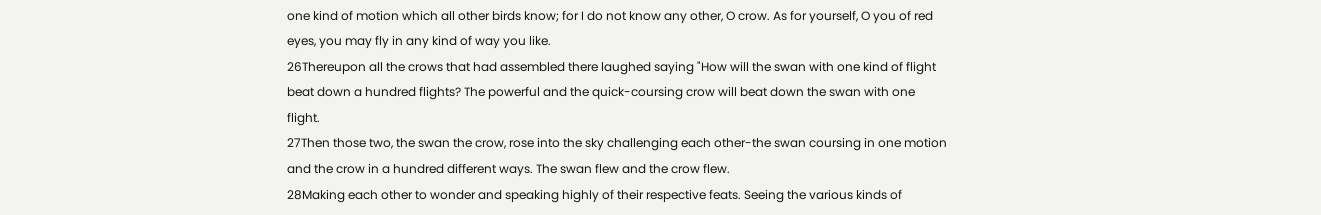one kind of motion which all other birds know; for I do not know any other, O crow. As for yourself, O you of red eyes, you may fly in any kind of way you like.
26Thereupon all the crows that had assembled there laughed saying "How will the swan with one kind of flight beat down a hundred flights? The powerful and the quick-coursing crow will beat down the swan with one flight.
27Then those two, the swan the crow, rose into the sky challenging each other-the swan coursing in one motion and the crow in a hundred different ways. The swan flew and the crow flew.
28Making each other to wonder and speaking highly of their respective feats. Seeing the various kinds of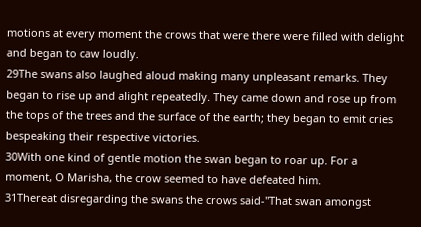motions at every moment the crows that were there were filled with delight and began to caw loudly.
29The swans also laughed aloud making many unpleasant remarks. They began to rise up and alight repeatedly. They came down and rose up from the tops of the trees and the surface of the earth; they began to emit cries bespeaking their respective victories.
30With one kind of gentle motion the swan began to roar up. For a moment, O Marisha, the crow seemed to have defeated him.
31Thereat disregarding the swans the crows said-"That swan amongst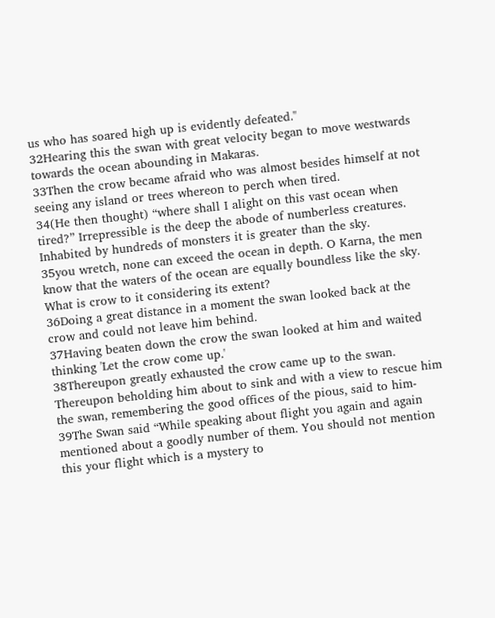us who has soared high up is evidently defeated."
32Hearing this the swan with great velocity began to move westwards towards the ocean abounding in Makaras.
33Then the crow became afraid who was almost besides himself at not seeing any island or trees whereon to perch when tired.
34(He then thought) “where shall I alight on this vast ocean when tired?” Irrepressible is the deep the abode of numberless creatures. Inhabited by hundreds of monsters it is greater than the sky.
35you wretch, none can exceed the ocean in depth. O Karna, the men know that the waters of the ocean are equally boundless like the sky. What is crow to it considering its extent?
36Doing a great distance in a moment the swan looked back at the crow and could not leave him behind.
37Having beaten down the crow the swan looked at him and waited thinking 'Let the crow come up.'
38Thereupon greatly exhausted the crow came up to the swan. Thereupon beholding him about to sink and with a view to rescue him the swan, remembering the good offices of the pious, said to him-
39The Swan said “While speaking about flight you again and again mentioned about a goodly number of them. You should not mention this your flight which is a mystery to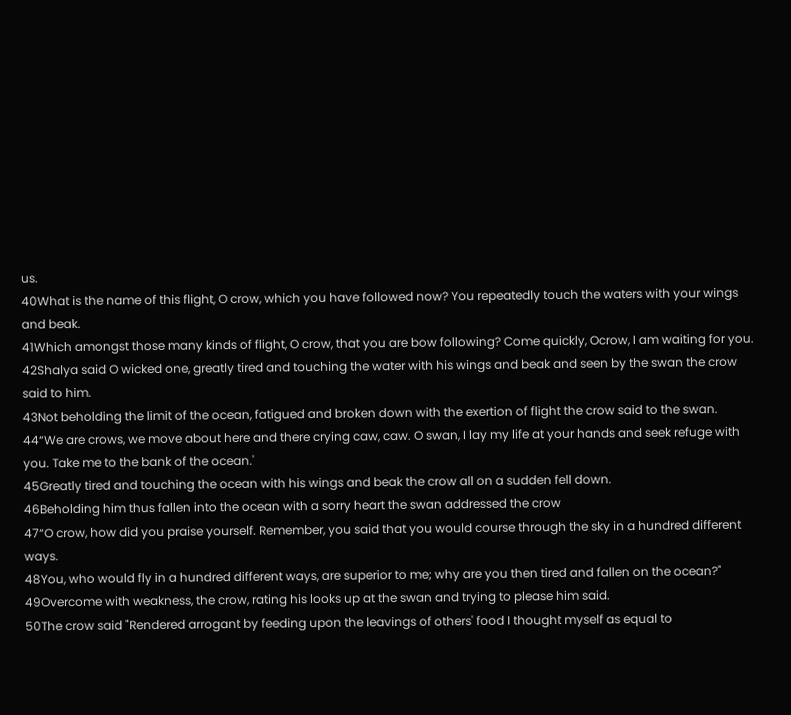us.
40What is the name of this flight, O crow, which you have followed now? You repeatedly touch the waters with your wings and beak.
41Which amongst those many kinds of flight, O crow, that you are bow following? Come quickly, Ocrow, I am waiting for you.
42Shalya said O wicked one, greatly tired and touching the water with his wings and beak and seen by the swan the crow said to him.
43Not beholding the limit of the ocean, fatigued and broken down with the exertion of flight the crow said to the swan.
44“We are crows, we move about here and there crying caw, caw. O swan, I lay my life at your hands and seek refuge with you. Take me to the bank of the ocean.'
45Greatly tired and touching the ocean with his wings and beak the crow all on a sudden fell down.
46Beholding him thus fallen into the ocean with a sorry heart the swan addressed the crow
47“O crow, how did you praise yourself. Remember, you said that you would course through the sky in a hundred different ways.
48You, who would fly in a hundred different ways, are superior to me; why are you then tired and fallen on the ocean?"
49Overcome with weakness, the crow, rating his looks up at the swan and trying to please him said.
50The crow said "Rendered arrogant by feeding upon the leavings of others' food I thought myself as equal to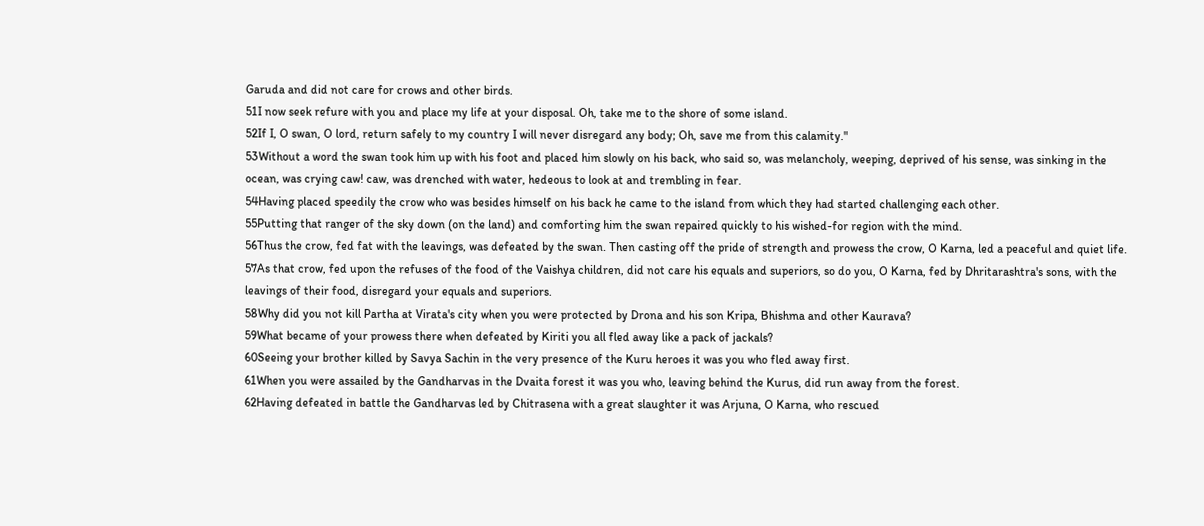Garuda and did not care for crows and other birds.
51I now seek refure with you and place my life at your disposal. Oh, take me to the shore of some island.
52If I, O swan, O lord, return safely to my country I will never disregard any body; Oh, save me from this calamity."
53Without a word the swan took him up with his foot and placed him slowly on his back, who said so, was melancholy, weeping, deprived of his sense, was sinking in the ocean, was crying caw! caw, was drenched with water, hedeous to look at and trembling in fear.
54Having placed speedily the crow who was besides himself on his back he came to the island from which they had started challenging each other.
55Putting that ranger of the sky down (on the land) and comforting him the swan repaired quickly to his wished-for region with the mind.
56Thus the crow, fed fat with the leavings, was defeated by the swan. Then casting off the pride of strength and prowess the crow, O Karna, led a peaceful and quiet life.
57As that crow, fed upon the refuses of the food of the Vaishya children, did not care his equals and superiors, so do you, O Karna, fed by Dhritarashtra's sons, with the leavings of their food, disregard your equals and superiors.
58Why did you not kill Partha at Virata's city when you were protected by Drona and his son Kripa, Bhishma and other Kaurava?
59What became of your prowess there when defeated by Kiriti you all fled away like a pack of jackals?
60Seeing your brother killed by Savya Sachin in the very presence of the Kuru heroes it was you who fled away first.
61When you were assailed by the Gandharvas in the Dvaita forest it was you who, leaving behind the Kurus, did run away from the forest.
62Having defeated in battle the Gandharvas led by Chitrasena with a great slaughter it was Arjuna, O Karna, who rescued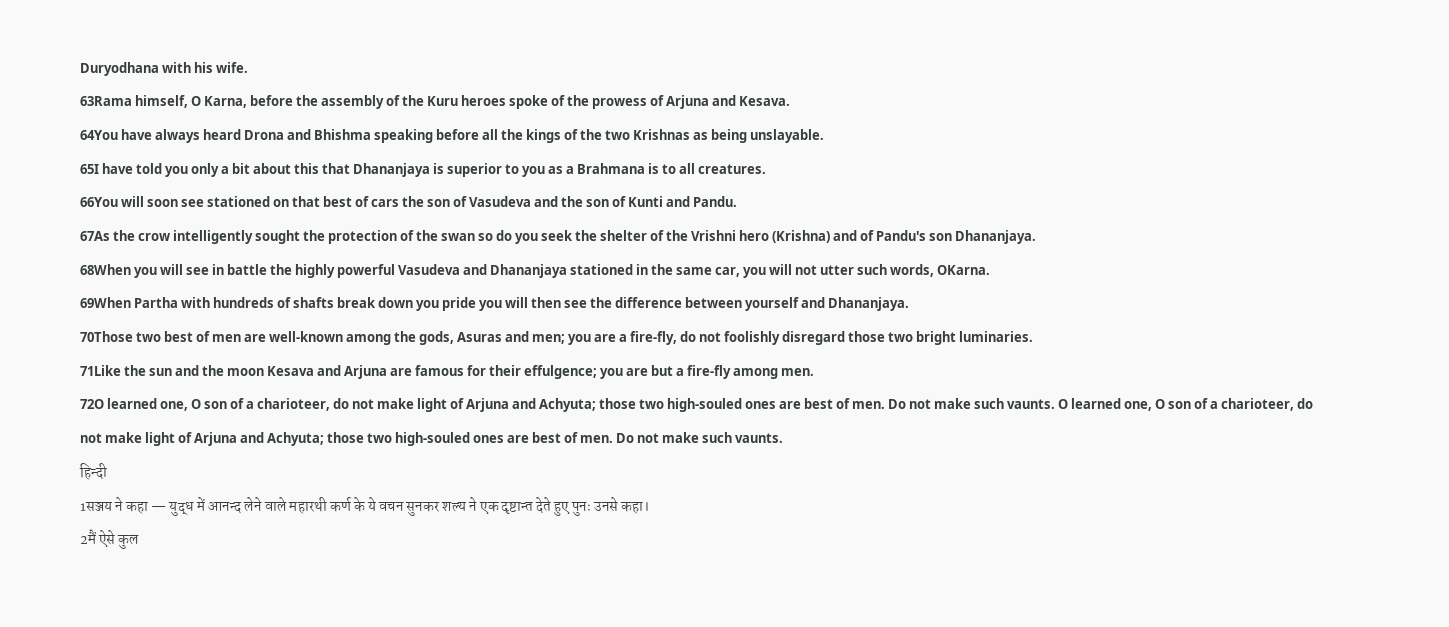Duryodhana with his wife.
63Rama himself, O Karna, before the assembly of the Kuru heroes spoke of the prowess of Arjuna and Kesava.
64You have always heard Drona and Bhishma speaking before all the kings of the two Krishnas as being unslayable.
65I have told you only a bit about this that Dhananjaya is superior to you as a Brahmana is to all creatures.
66You will soon see stationed on that best of cars the son of Vasudeva and the son of Kunti and Pandu.
67As the crow intelligently sought the protection of the swan so do you seek the shelter of the Vrishni hero (Krishna) and of Pandu's son Dhananjaya.
68When you will see in battle the highly powerful Vasudeva and Dhananjaya stationed in the same car, you will not utter such words, OKarna.
69When Partha with hundreds of shafts break down you pride you will then see the difference between yourself and Dhananjaya.
70Those two best of men are well-known among the gods, Asuras and men; you are a fire-fly, do not foolishly disregard those two bright luminaries.
71Like the sun and the moon Kesava and Arjuna are famous for their effulgence; you are but a fire-fly among men.
72O learned one, O son of a charioteer, do not make light of Arjuna and Achyuta; those two high-souled ones are best of men. Do not make such vaunts. O learned one, O son of a charioteer, do not make light of Arjuna and Achyuta; those two high-souled ones are best of men. Do not make such vaunts.
हिन्दी
1सञ्जय ने कहा — युद्ध में आनन्द लेने वाले महारथी कर्ण के ये वचन सुनकर शल्य ने एक दृष्टान्त देते हुए पुनः उनसे कहा।
2मैं ऐसे कुल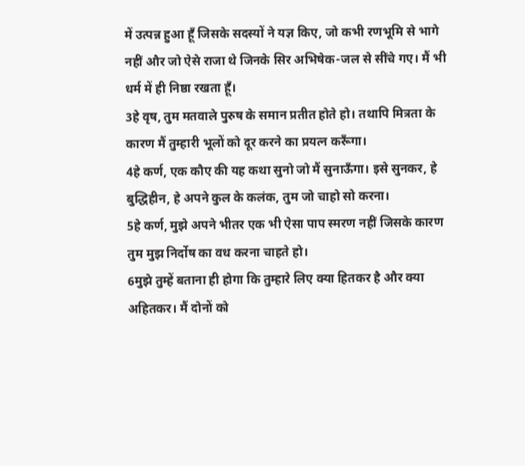में उत्पन्न हुआ हूँ जिसके सदस्यों ने यज्ञ किए, जो कभी रणभूमि से भागे नहीं और जो ऐसे राजा थे जिनके सिर अभिषेक-जल से सींचे गए। मैं भी धर्म में ही निष्ठा रखता हूँ।
3हे वृष, तुम मतवाले पुरुष के समान प्रतीत होते हो। तथापि मित्रता के कारण मैं तुम्हारी भूलों को दूर करने का प्रयत्न करूँगा।
4हे कर्ण, एक कौए की यह कथा सुनो जो मैं सुनाऊँगा। इसे सुनकर, हे बुद्धिहीन, हे अपने कुल के कलंक, तुम जो चाहो सो करना।
5हे कर्ण, मुझे अपने भीतर एक भी ऐसा पाप स्मरण नहीं जिसके कारण तुम मुझ निर्दोष का वध करना चाहते हो।
6मुझे तुम्हें बताना ही होगा कि तुम्हारे लिए क्या हितकर है और क्या अहितकर। मैं दोनों को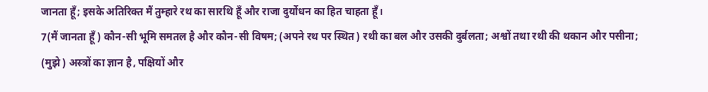जानता हूँ; इसके अतिरिक्त मैं तुम्हारे रथ का सारथि हूँ और राजा दुर्योधन का हित चाहता हूँ।
7(मैं जानता हूँ) कौन-सी भूमि समतल है और कौन-सी विषम; (अपने रथ पर स्थित) रथी का बल और उसकी दुर्बलता; अश्वों तथा रथी की थकान और पसीना; (मुझे) अस्त्रों का ज्ञान है, पक्षियों और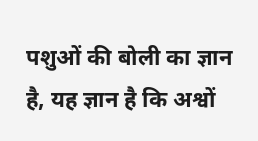पशुओं की बोली का ज्ञान है, यह ज्ञान है कि अश्वों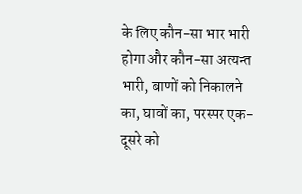के लिए कौन-सा भार भारी होगा और कौन-सा अत्यन्त भारी, बाणों को निकालने का, घावों का, परस्पर एक-दूसरे को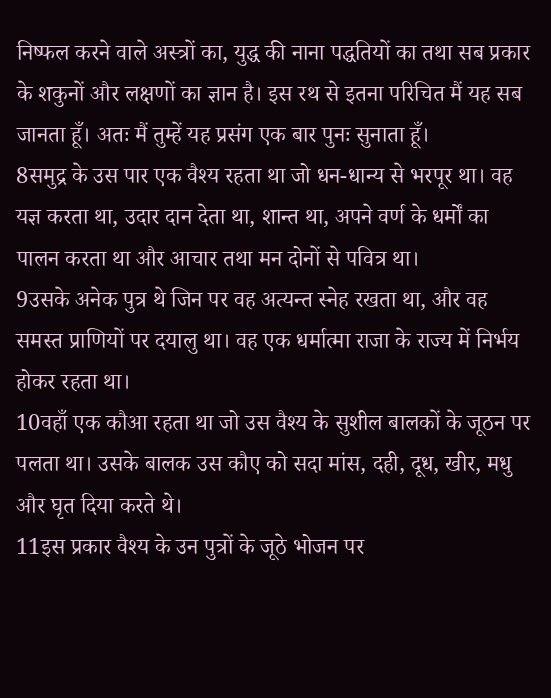निष्फल करने वाले अस्त्रों का, युद्ध की नाना पद्धतियों का तथा सब प्रकार के शकुनों और लक्षणों का ज्ञान है। इस रथ से इतना परिचित मैं यह सब जानता हूँ। अतः मैं तुम्हें यह प्रसंग एक बार पुनः सुनाता हूँ।
8समुद्र के उस पार एक वैश्य रहता था जो धन-धान्य से भरपूर था। वह यज्ञ करता था, उदार दान देता था, शान्त था, अपने वर्ण के धर्मों का पालन करता था और आचार तथा मन दोनों से पवित्र था।
9उसके अनेक पुत्र थे जिन पर वह अत्यन्त स्नेह रखता था, और वह समस्त प्राणियों पर दयालु था। वह एक धर्मात्मा राजा के राज्य में निर्भय होकर रहता था।
10वहाँ एक कौआ रहता था जो उस वैश्य के सुशील बालकों के जूठन पर पलता था। उसके बालक उस कौए को सदा मांस, दही, दूध, खीर, मधु और घृत दिया करते थे।
11इस प्रकार वैश्य के उन पुत्रों के जूठे भोजन पर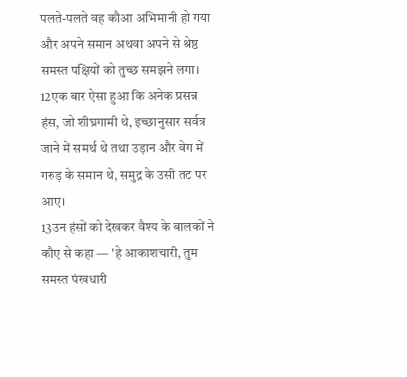पलते-पलते वह कौआ अभिमानी हो गया और अपने समान अथवा अपने से श्रेष्ठ समस्त पक्षियों को तुच्छ समझने लगा।
12एक बार ऐसा हुआ कि अनेक प्रसन्न हंस, जो शीघ्रगामी थे, इच्छानुसार सर्वत्र जाने में समर्थ थे तथा उड़ान और वेग में गरुड़ के समान थे, समुद्र के उसी तट पर आए।
13उन हंसों को देखकर वैश्य के बालकों ने कौए से कहा — 'हे आकाशचारी, तुम समस्त पंखधारी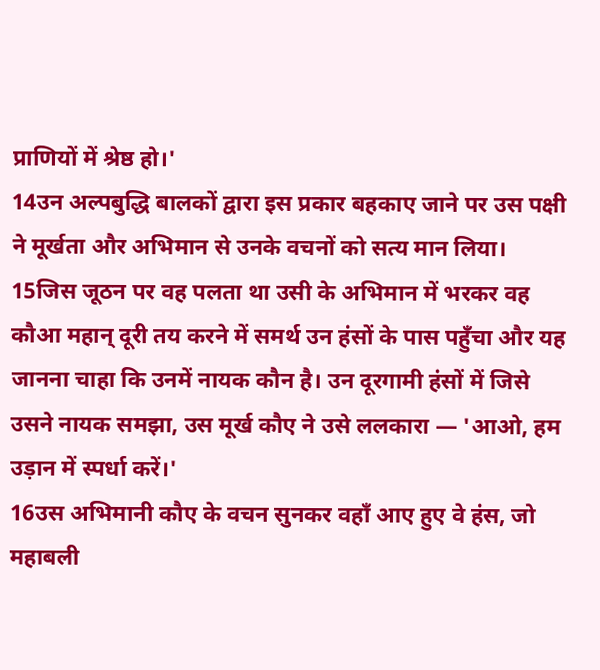प्राणियों में श्रेष्ठ हो।'
14उन अल्पबुद्धि बालकों द्वारा इस प्रकार बहकाए जाने पर उस पक्षी ने मूर्खता और अभिमान से उनके वचनों को सत्य मान लिया।
15जिस जूठन पर वह पलता था उसी के अभिमान में भरकर वह कौआ महान् दूरी तय करने में समर्थ उन हंसों के पास पहुँचा और यह जानना चाहा कि उनमें नायक कौन है। उन दूरगामी हंसों में जिसे उसने नायक समझा, उस मूर्ख कौए ने उसे ललकारा — 'आओ, हम उड़ान में स्पर्धा करें।'
16उस अभिमानी कौए के वचन सुनकर वहाँ आए हुए वे हंस, जो महाबली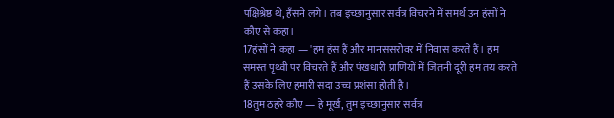पक्षिश्रेष्ठ थे, हँसने लगे। तब इच्छानुसार सर्वत्र विचरने में समर्थ उन हंसों ने कौए से कहा।
17हंसों ने कहा — 'हम हंस हैं और मानससरोवर में निवास करते हैं। हम समस्त पृथ्वी पर विचरते हैं और पंखधारी प्राणियों में जितनी दूरी हम तय करते हैं उसके लिए हमारी सदा उच्च प्रशंसा होती है।
18तुम ठहरे कौए — हे मूर्ख, तुम इच्छानुसार सर्वत्र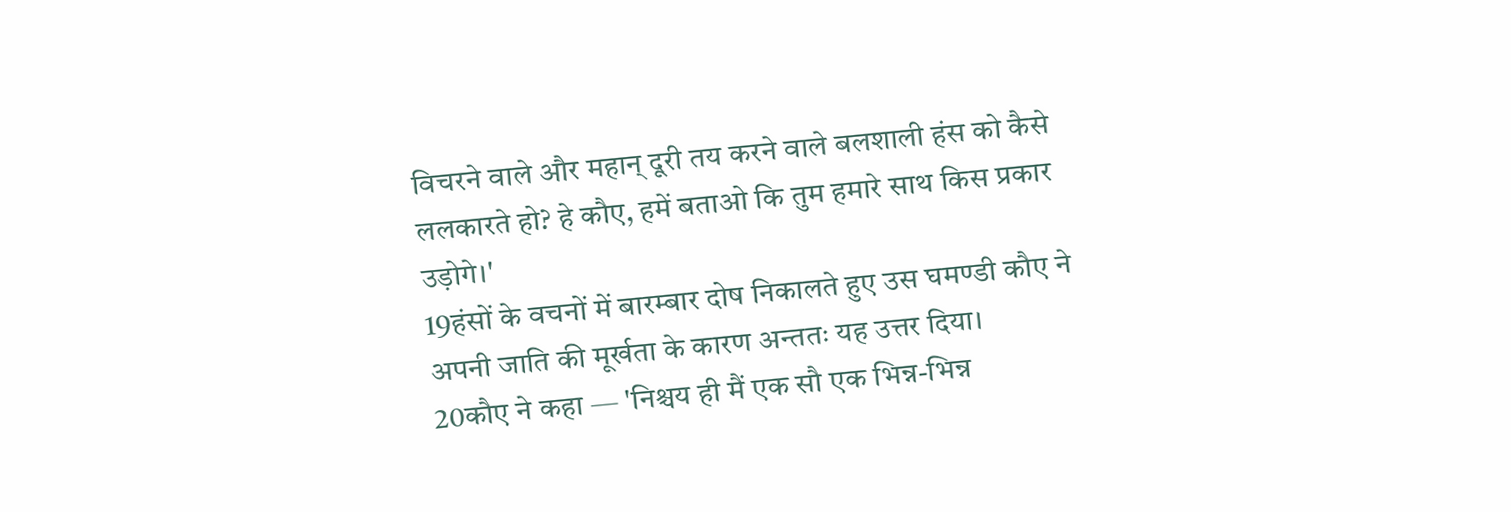विचरने वाले और महान् दूरी तय करने वाले बलशाली हंस को कैसे ललकारते हो? हे कौए, हमें बताओ कि तुम हमारे साथ किस प्रकार उड़ोगे।'
19हंसों के वचनों में बारम्बार दोष निकालते हुए उस घमण्डी कौए ने अपनी जाति की मूर्खता के कारण अन्ततः यह उत्तर दिया।
20कौए ने कहा — 'निश्चय ही मैं एक सौ एक भिन्न-भिन्न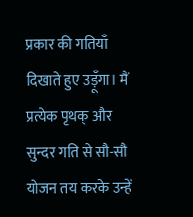प्रकार की गतियाँ दिखाते हुए उड़ूँगा। मैं प्रत्येक पृथक् और सुन्दर गति से सौ-सौ योजन तय करके उन्हें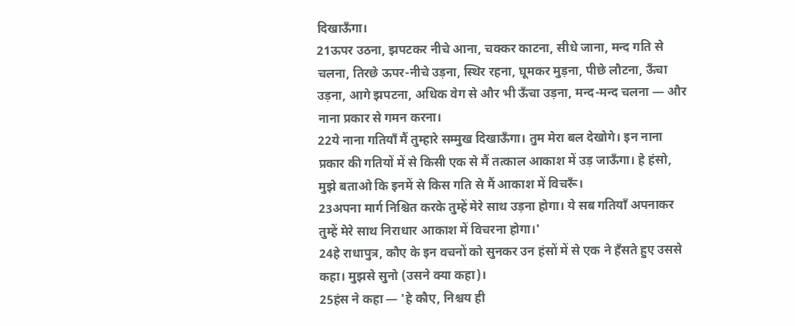दिखाऊँगा।
21ऊपर उठना, झपटकर नीचे आना, चक्कर काटना, सीधे जाना, मन्द गति से चलना, तिरछे ऊपर-नीचे उड़ना, स्थिर रहना, घूमकर मुड़ना, पीछे लौटना, ऊँचा उड़ना, आगे झपटना, अधिक वेग से और भी ऊँचा उड़ना, मन्द-मन्द चलना — और नाना प्रकार से गमन करना।
22ये नाना गतियाँ मैं तुम्हारे सम्मुख दिखाऊँगा। तुम मेरा बल देखोगे। इन नाना प्रकार की गतियों में से किसी एक से मैं तत्काल आकाश में उड़ जाऊँगा। हे हंसो, मुझे बताओ कि इनमें से किस गति से मैं आकाश में विचरूँ।
23अपना मार्ग निश्चित करके तुम्हें मेरे साथ उड़ना होगा। ये सब गतियाँ अपनाकर तुम्हें मेरे साथ निराधार आकाश में विचरना होगा।'
24हे राधापुत्र, कौए के इन वचनों को सुनकर उन हंसों में से एक ने हँसते हुए उससे कहा। मुझसे सुनो (उसने क्या कहा)।
25हंस ने कहा — 'हे कौए, निश्चय ही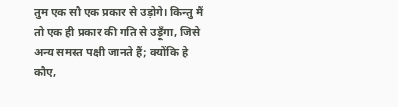तुम एक सौ एक प्रकार से उड़ोगे। किन्तु मैं तो एक ही प्रकार की गति से उड़ूँगा, जिसे अन्य समस्त पक्षी जानते हैं; क्योंकि हे कौए,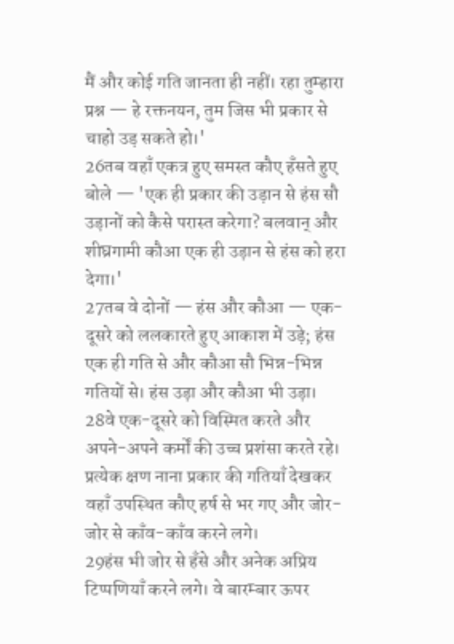मैं और कोई गति जानता ही नहीं। रहा तुम्हारा प्रश्न — हे रक्तनयन, तुम जिस भी प्रकार से चाहो उड़ सकते हो।'
26तब वहाँ एकत्र हुए समस्त कौए हँसते हुए बोले — 'एक ही प्रकार की उड़ान से हंस सौ उड़ानों को कैसे परास्त करेगा? बलवान् और शीघ्रगामी कौआ एक ही उड़ान से हंस को हरा देगा।'
27तब वे दोनों — हंस और कौआ — एक-दूसरे को ललकारते हुए आकाश में उड़े; हंस एक ही गति से और कौआ सौ भिन्न-भिन्न गतियों से। हंस उड़ा और कौआ भी उड़ा।
28वे एक-दूसरे को विस्मित करते और अपने-अपने कर्मों की उच्च प्रशंसा करते रहे। प्रत्येक क्षण नाना प्रकार की गतियाँ देखकर वहाँ उपस्थित कौए हर्ष से भर गए और जोर-जोर से काँव-काँव करने लगे।
29हंस भी जोर से हँसे और अनेक अप्रिय टिप्पणियाँ करने लगे। वे बारम्बार ऊपर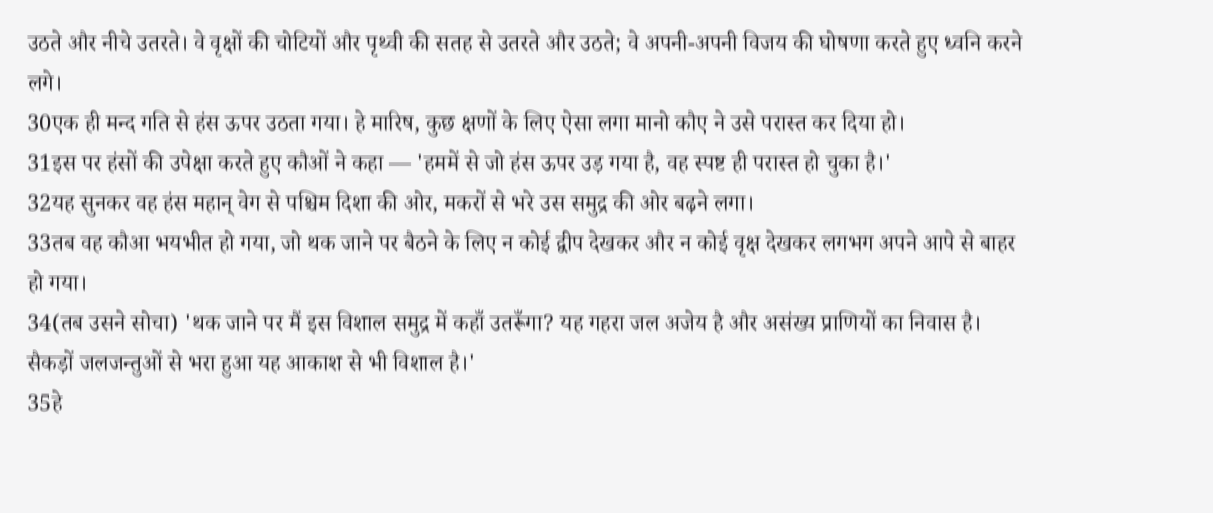उठते और नीचे उतरते। वे वृक्षों की चोटियों और पृथ्वी की सतह से उतरते और उठते; वे अपनी-अपनी विजय की घोषणा करते हुए ध्वनि करने लगे।
30एक ही मन्द गति से हंस ऊपर उठता गया। हे मारिष, कुछ क्षणों के लिए ऐसा लगा मानो कौए ने उसे परास्त कर दिया हो।
31इस पर हंसों की उपेक्षा करते हुए कौओं ने कहा — 'हममें से जो हंस ऊपर उड़ गया है, वह स्पष्ट ही परास्त हो चुका है।'
32यह सुनकर वह हंस महान् वेग से पश्चिम दिशा की ओर, मकरों से भरे उस समुद्र की ओर बढ़ने लगा।
33तब वह कौआ भयभीत हो गया, जो थक जाने पर बैठने के लिए न कोई द्वीप देखकर और न कोई वृक्ष देखकर लगभग अपने आपे से बाहर हो गया।
34(तब उसने सोचा) 'थक जाने पर मैं इस विशाल समुद्र में कहाँ उतरूँगा? यह गहरा जल अजेय है और असंख्य प्राणियों का निवास है। सैकड़ों जलजन्तुओं से भरा हुआ यह आकाश से भी विशाल है।'
35हे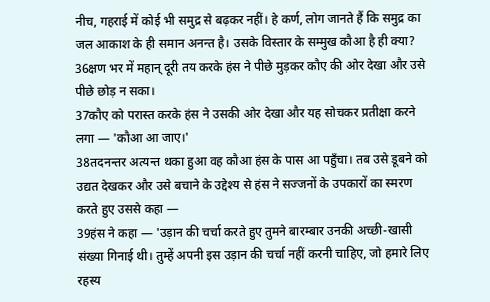नीच, गहराई में कोई भी समुद्र से बढ़कर नहीं। हे कर्ण, लोग जानते हैं कि समुद्र का जल आकाश के ही समान अनन्त है। उसके विस्तार के सम्मुख कौआ है ही क्या?
36क्षण भर में महान् दूरी तय करके हंस ने पीछे मुड़कर कौए की ओर देखा और उसे पीछे छोड़ न सका।
37कौए को परास्त करके हंस ने उसकी ओर देखा और यह सोचकर प्रतीक्षा करने लगा — 'कौआ आ जाए।'
38तदनन्तर अत्यन्त थका हुआ वह कौआ हंस के पास आ पहुँचा। तब उसे डूबने को उद्यत देखकर और उसे बचाने के उद्देश्य से हंस ने सज्जनों के उपकारों का स्मरण करते हुए उससे कहा —
39हंस ने कहा — 'उड़ान की चर्चा करते हुए तुमने बारम्बार उनकी अच्छी-खासी संख्या गिनाई थी। तुम्हें अपनी इस उड़ान की चर्चा नहीं करनी चाहिए, जो हमारे लिए रहस्य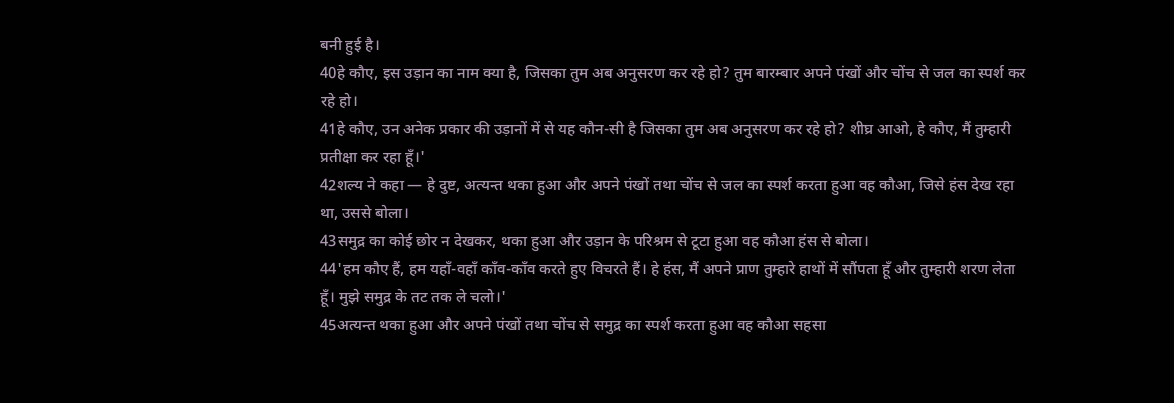बनी हुई है।
40हे कौए, इस उड़ान का नाम क्या है, जिसका तुम अब अनुसरण कर रहे हो? तुम बारम्बार अपने पंखों और चोंच से जल का स्पर्श कर रहे हो।
41हे कौए, उन अनेक प्रकार की उड़ानों में से यह कौन-सी है जिसका तुम अब अनुसरण कर रहे हो? शीघ्र आओ, हे कौए, मैं तुम्हारी प्रतीक्षा कर रहा हूँ।'
42शल्य ने कहा — हे दुष्ट, अत्यन्त थका हुआ और अपने पंखों तथा चोंच से जल का स्पर्श करता हुआ वह कौआ, जिसे हंस देख रहा था, उससे बोला।
43समुद्र का कोई छोर न देखकर, थका हुआ और उड़ान के परिश्रम से टूटा हुआ वह कौआ हंस से बोला।
44'हम कौए हैं, हम यहाँ-वहाँ काँव-काँव करते हुए विचरते हैं। हे हंस, मैं अपने प्राण तुम्हारे हाथों में सौंपता हूँ और तुम्हारी शरण लेता हूँ। मुझे समुद्र के तट तक ले चलो।'
45अत्यन्त थका हुआ और अपने पंखों तथा चोंच से समुद्र का स्पर्श करता हुआ वह कौआ सहसा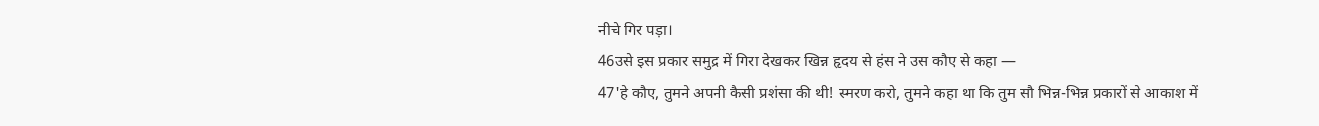नीचे गिर पड़ा।
46उसे इस प्रकार समुद्र में गिरा देखकर खिन्न हृदय से हंस ने उस कौए से कहा —
47'हे कौए, तुमने अपनी कैसी प्रशंसा की थी! स्मरण करो, तुमने कहा था कि तुम सौ भिन्न-भिन्न प्रकारों से आकाश में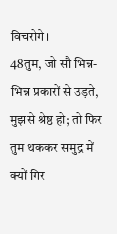विचरोगे।
48तुम, जो सौ भिन्न-भिन्न प्रकारों से उड़ते, मुझसे श्रेष्ठ हो; तो फिर तुम थककर समुद्र में क्यों गिर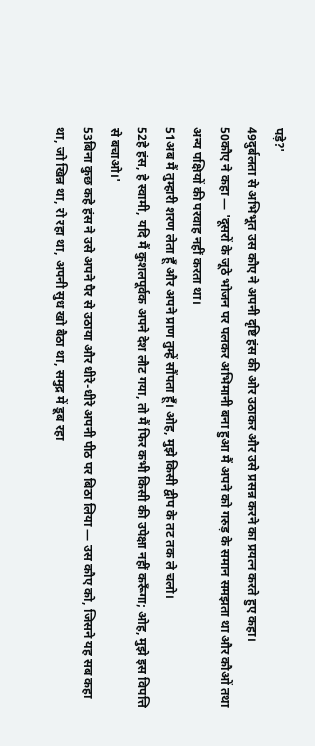पड़े?'
49दुर्बलता से अभिभूत उस कौए ने अपनी दृष्टि हंस की ओर उठाकर और उसे प्रसन्न करने का प्रयत्न करते हुए कहा।
50कौए ने कहा — 'दूसरों के जूठे भोजन पर पलकर अभिमानी बना हुआ मैं अपने को गरुड़ के समान समझता था और कौओं तथा अन्य पक्षियों की परवाह नहीं करता था।
51अब मैं तुम्हारी शरण लेता हूँ और अपने प्राण तुम्हें सौंपता हूँ। ओह, मुझे किसी द्वीप के तट तक ले चलो।
52हे हंस, हे स्वामी, यदि मैं कुशलपूर्वक अपने देश लौट गया, तो मैं फिर कभी किसी की उपेक्षा नहीं करूँगा; ओह, मुझे इस विपत्ति से बचाओ।'
53बिना कुछ कहे हंस ने उसे अपने पैर से उठाया और धीरे-धीरे अपनी पीठ पर बिठा लिया — उस कौए को, जिसने यह सब कहा था, जो खिन्न था, रो रहा था, अपनी सुध खो बैठा था, समुद्र में डूब रहा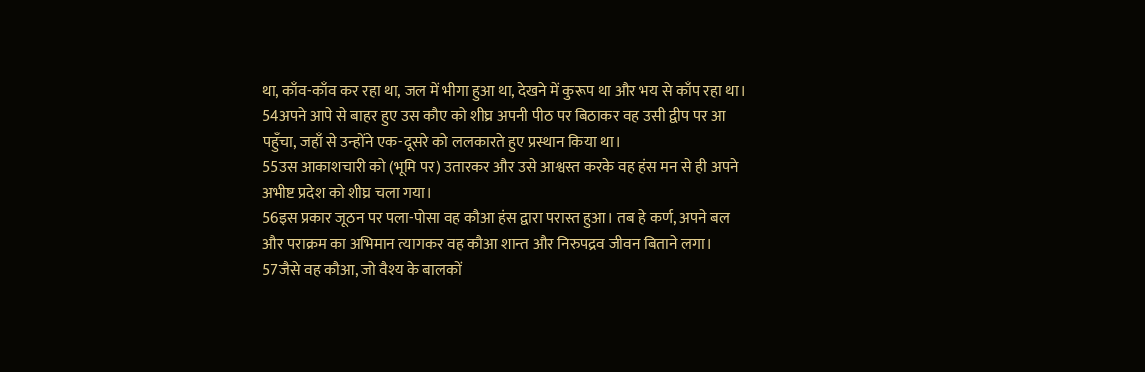था, काँव-काँव कर रहा था, जल में भीगा हुआ था, देखने में कुरूप था और भय से काँप रहा था।
54अपने आपे से बाहर हुए उस कौए को शीघ्र अपनी पीठ पर बिठाकर वह उसी द्वीप पर आ पहुँचा, जहाँ से उन्होंने एक-दूसरे को ललकारते हुए प्रस्थान किया था।
55उस आकाशचारी को (भूमि पर) उतारकर और उसे आश्वस्त करके वह हंस मन से ही अपने अभीष्ट प्रदेश को शीघ्र चला गया।
56इस प्रकार जूठन पर पला-पोसा वह कौआ हंस द्वारा परास्त हुआ। तब हे कर्ण, अपने बल और पराक्रम का अभिमान त्यागकर वह कौआ शान्त और निरुपद्रव जीवन बिताने लगा।
57जैसे वह कौआ, जो वैश्य के बालकों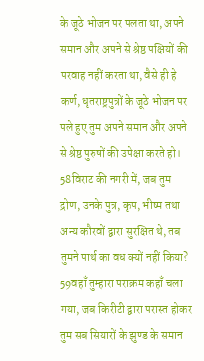के जूठे भोजन पर पलता था, अपने समान और अपने से श्रेष्ठ पक्षियों की परवाह नहीं करता था, वैसे ही हे कर्ण, धृतराष्ट्रपुत्रों के जूठे भोजन पर पले हुए तुम अपने समान और अपने से श्रेष्ठ पुरुषों की उपेक्षा करते हो।
58विराट की नगरी में, जब तुम द्रोण, उनके पुत्र, कृप, भीष्म तथा अन्य कौरवों द्वारा सुरक्षित थे, तब तुमने पार्थ का वध क्यों नहीं किया?
59वहाँ तुम्हारा पराक्रम कहाँ चला गया, जब किरीटी द्वारा परास्त होकर तुम सब सियारों के झुण्ड के समान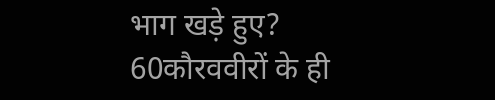भाग खड़े हुए?
60कौरववीरों के ही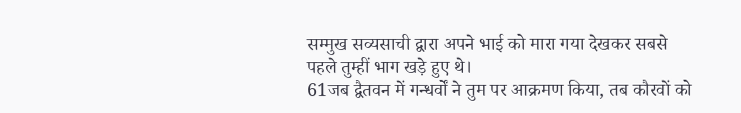सम्मुख सव्यसाची द्वारा अपने भाई को मारा गया देखकर सबसे पहले तुम्हीं भाग खड़े हुए थे।
61जब द्वैतवन में गन्धर्वों ने तुम पर आक्रमण किया, तब कौरवों को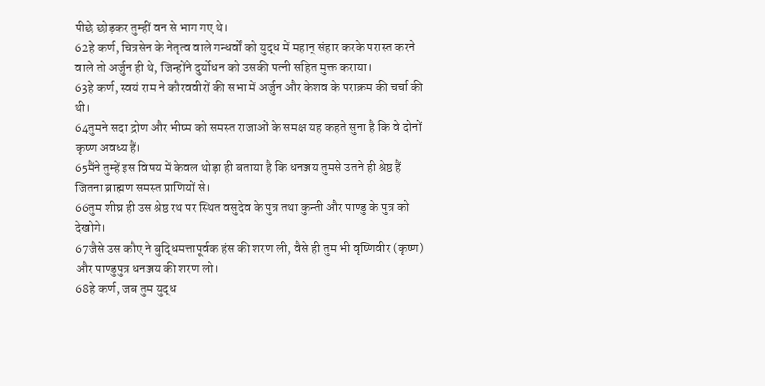पीछे छोड़कर तुम्हीं वन से भाग गए थे।
62हे कर्ण, चित्रसेन के नेतृत्व वाले गन्धर्वों को युद्ध में महान् संहार करके परास्त करने वाले तो अर्जुन ही थे, जिन्होंने दुर्योधन को उसकी पत्नी सहित मुक्त कराया।
63हे कर्ण, स्वयं राम ने कौरववीरों की सभा में अर्जुन और केशव के पराक्रम की चर्चा की थी।
64तुमने सदा द्रोण और भीष्म को समस्त राजाओं के समक्ष यह कहते सुना है कि वे दोनों कृष्ण अवध्य हैं।
65मैंने तुम्हें इस विषय में केवल थोड़ा ही बताया है कि धनञ्जय तुमसे उतने ही श्रेष्ठ हैं जितना ब्राह्मण समस्त प्राणियों से।
66तुम शीघ्र ही उस श्रेष्ठ रथ पर स्थित वसुदेव के पुत्र तथा कुन्ती और पाण्डु के पुत्र को देखोगे।
67जैसे उस कौए ने बुद्धिमत्तापूर्वक हंस की शरण ली, वैसे ही तुम भी वृष्णिवीर (कृष्ण) और पाण्डुपुत्र धनञ्जय की शरण लो।
68हे कर्ण, जब तुम युद्ध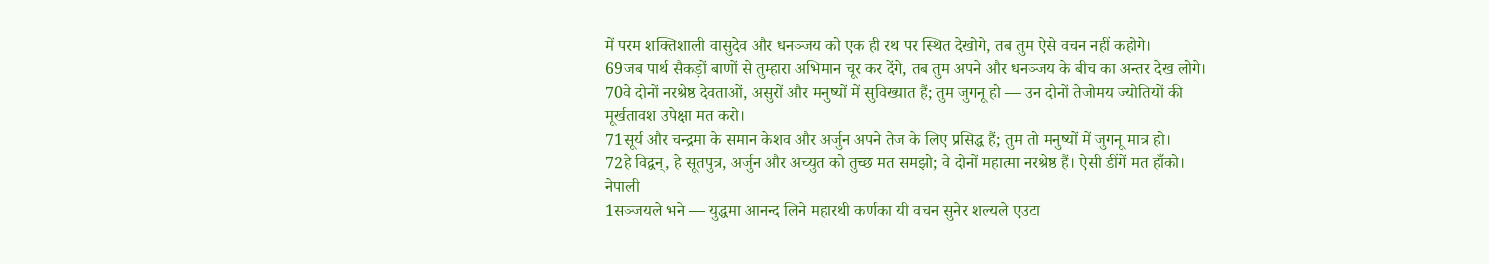में परम शक्तिशाली वासुदेव और धनञ्जय को एक ही रथ पर स्थित देखोगे, तब तुम ऐसे वचन नहीं कहोगे।
69जब पार्थ सैकड़ों बाणों से तुम्हारा अभिमान चूर कर देंगे, तब तुम अपने और धनञ्जय के बीच का अन्तर देख लोगे।
70वे दोनों नरश्रेष्ठ देवताओं, असुरों और मनुष्यों में सुविख्यात हैं; तुम जुगनू हो — उन दोनों तेजोमय ज्योतियों की मूर्खतावश उपेक्षा मत करो।
71सूर्य और चन्द्रमा के समान केशव और अर्जुन अपने तेज के लिए प्रसिद्ध हैं; तुम तो मनुष्यों में जुगनू मात्र हो।
72हे विद्वन्, हे सूतपुत्र, अर्जुन और अच्युत को तुच्छ मत समझो; वे दोनों महात्मा नरश्रेष्ठ हैं। ऐसी डींगें मत हाँको।
नेपाली
1सञ्जयले भने — युद्धमा आनन्द लिने महारथी कर्णका यी वचन सुनेर शल्यले एउटा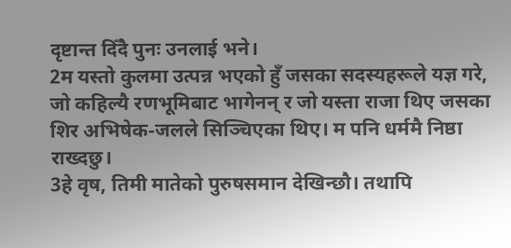दृष्टान्त दिँदै पुनः उनलाई भने।
2म यस्तो कुलमा उत्पन्न भएको हुँ जसका सदस्यहरूले यज्ञ गरे, जो कहिल्यै रणभूमिबाट भागेनन् र जो यस्ता राजा थिए जसका शिर अभिषेक-जलले सिञ्चिएका थिए। म पनि धर्ममै निष्ठा राख्दछु।
3हे वृष, तिमी मातेको पुरुषसमान देखिन्छौ। तथापि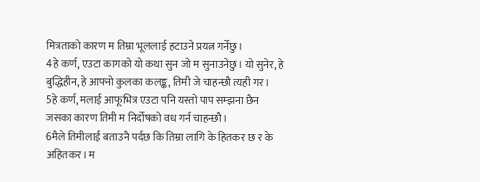मित्रताको कारण म तिम्रा भूललाई हटाउने प्रयत्न गर्नेछु।
4हे कर्ण, एउटा कागको यो कथा सुन जो म सुनाउनेछु। यो सुनेर, हे बुद्धिहीन, हे आफ्नो कुलका कलङ्क, तिमी जे चाहन्छौ त्यही गर।
5हे कर्ण, मलाई आफूभित्र एउटा पनि यस्तो पाप सम्झना छैन जसका कारण तिमी म निर्दोषको वध गर्न चाहन्छौ।
6मैले तिमीलाई बताउनै पर्दछ कि तिम्रा लागि के हितकर छ र के अहितकर। म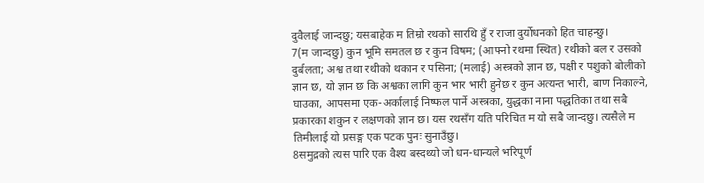दुवैलाई जान्दछु; यसबाहेक म तिम्रो रथको सारथि हुँ र राजा दुर्योधनको हित चाहन्छु।
7(म जान्दछु) कुन भूमि समतल छ र कुन विषम; (आफ्नो रथमा स्थित) रथीको बल र उसको दुर्बलता; अश्व तथा रथीको थकान र पसिना; (मलाई) अस्त्रको ज्ञान छ, पक्षी र पशुको बोलीको ज्ञान छ, यो ज्ञान छ कि अश्वका लागि कुन भार भारी हुनेछ र कुन अत्यन्त भारी, बाण निकाल्ने, घाउका, आपसमा एक-अर्कालाई निष्फल पार्ने अस्त्रका, युद्धका नाना पद्धतिका तथा सबै प्रकारका शकुन र लक्षणको ज्ञान छ। यस रथसँग यति परिचित म यो सबै जान्दछु। त्यसैले म तिमीलाई यो प्रसङ्ग एक पटक पुनः सुनाउँछु।
8समुद्रको त्यस पारि एक वैश्य बस्दथ्यो जो धन-धान्यले भरिपूर्ण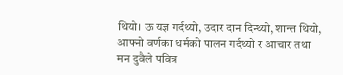थियो। ऊ यज्ञ गर्दथ्यो, उदार दान दिन्थ्यो, शान्त थियो, आफ्नो वर्णका धर्मको पालन गर्दथ्यो र आचार तथा मन दुवैले पवित्र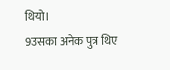थियो।
9उसका अनेक पुत्र थिए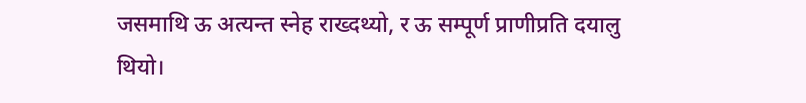जसमाथि ऊ अत्यन्त स्नेह राख्दथ्यो, र ऊ सम्पूर्ण प्राणीप्रति दयालु थियो।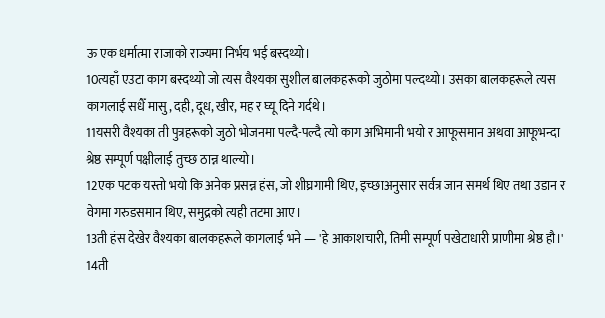ऊ एक धर्मात्मा राजाको राज्यमा निर्भय भई बस्दथ्यो।
10त्यहाँ एउटा काग बस्दथ्यो जो त्यस वैश्यका सुशील बालकहरूको जुठोमा पल्दथ्यो। उसका बालकहरूले त्यस कागलाई सधैँ मासु, दही, दूध, खीर, मह र घ्यू दिने गर्दथे।
11यसरी वैश्यका ती पुत्रहरूको जुठो भोजनमा पल्दै-पल्दै त्यो काग अभिमानी भयो र आफूसमान अथवा आफूभन्दा श्रेष्ठ सम्पूर्ण पक्षीलाई तुच्छ ठान्न थाल्यो।
12एक पटक यस्तो भयो कि अनेक प्रसन्न हंस, जो शीघ्रगामी थिए, इच्छाअनुसार सर्वत्र जान समर्थ थिए तथा उडान र वेगमा गरुडसमान थिए, समुद्रको त्यही तटमा आए।
13ती हंस देखेर वैश्यका बालकहरूले कागलाई भने — 'हे आकाशचारी, तिमी सम्पूर्ण पखेटाधारी प्राणीमा श्रेष्ठ हौ।'
14ती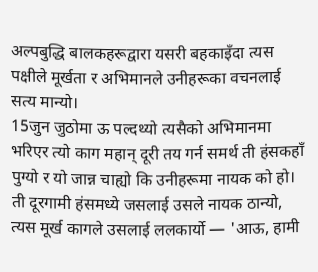अल्पबुद्धि बालकहरूद्वारा यसरी बहकाइँदा त्यस पक्षीले मूर्खता र अभिमानले उनीहरूका वचनलाई सत्य मान्यो।
15जुन जुठोमा ऊ पल्दथ्यो त्यसैको अभिमानमा भरिएर त्यो काग महान् दूरी तय गर्न समर्थ ती हंसकहाँ पुग्यो र यो जान्न चाह्यो कि उनीहरूमा नायक को हो। ती दूरगामी हंसमध्ये जसलाई उसले नायक ठान्यो, त्यस मूर्ख कागले उसलाई ललकार्यो — 'आऊ, हामी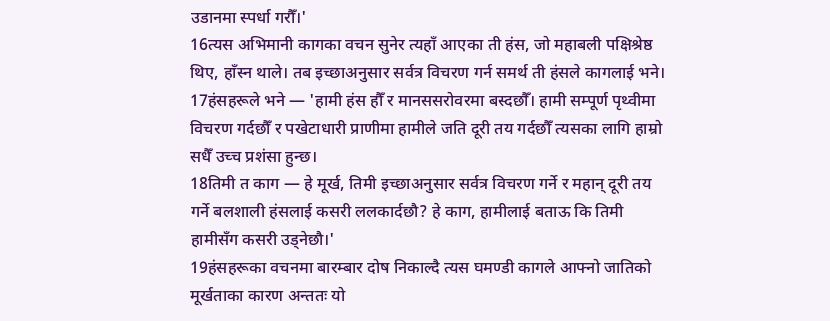उडानमा स्पर्धा गरौँ।'
16त्यस अभिमानी कागका वचन सुनेर त्यहाँ आएका ती हंस, जो महाबली पक्षिश्रेष्ठ थिए, हाँस्न थाले। तब इच्छाअनुसार सर्वत्र विचरण गर्न समर्थ ती हंसले कागलाई भने।
17हंसहरूले भने — 'हामी हंस हौँ र मानससरोवरमा बस्दछौँ। हामी सम्पूर्ण पृथ्वीमा विचरण गर्दछौँ र पखेटाधारी प्राणीमा हामीले जति दूरी तय गर्दछौँ त्यसका लागि हाम्रो सधैँ उच्च प्रशंसा हुन्छ।
18तिमी त काग — हे मूर्ख, तिमी इच्छाअनुसार सर्वत्र विचरण गर्ने र महान् दूरी तय गर्ने बलशाली हंसलाई कसरी ललकार्दछौ? हे काग, हामीलाई बताऊ कि तिमी हामीसँग कसरी उड्नेछौ।'
19हंसहरूका वचनमा बारम्बार दोष निकाल्दै त्यस घमण्डी कागले आफ्नो जातिको मूर्खताका कारण अन्ततः यो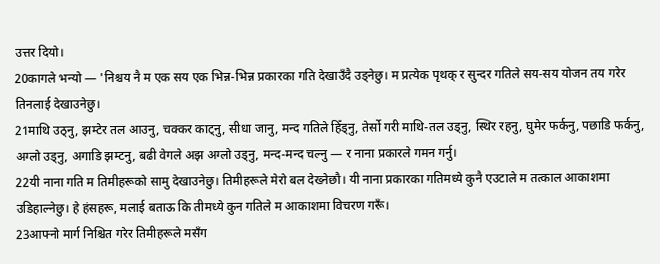उत्तर दियो।
20कागले भन्यो — 'निश्चय नै म एक सय एक भिन्न-भिन्न प्रकारका गति देखाउँदै उड्नेछु। म प्रत्येक पृथक् र सुन्दर गतिले सय-सय योजन तय गरेर तिनलाई देखाउनेछु।
21माथि उठ्नु, झम्टेर तल आउनु, चक्कर काट्नु, सीधा जानु, मन्द गतिले हिँड्नु, तेर्सो गरी माथि-तल उड्नु, स्थिर रहनु, घुमेर फर्कनु, पछाडि फर्कनु, अग्लो उड्नु, अगाडि झम्टनु, बढी वेगले अझ अग्लो उड्नु, मन्द-मन्द चल्नु — र नाना प्रकारले गमन गर्नु।
22यी नाना गति म तिमीहरूको सामु देखाउनेछु। तिमीहरूले मेरो बल देख्नेछौ। यी नाना प्रकारका गतिमध्ये कुनै एउटाले म तत्काल आकाशमा उडिहाल्नेछु। हे हंसहरू, मलाई बताऊ कि तीमध्ये कुन गतिले म आकाशमा विचरण गरूँ।
23आफ्नो मार्ग निश्चित गरेर तिमीहरूले मसँग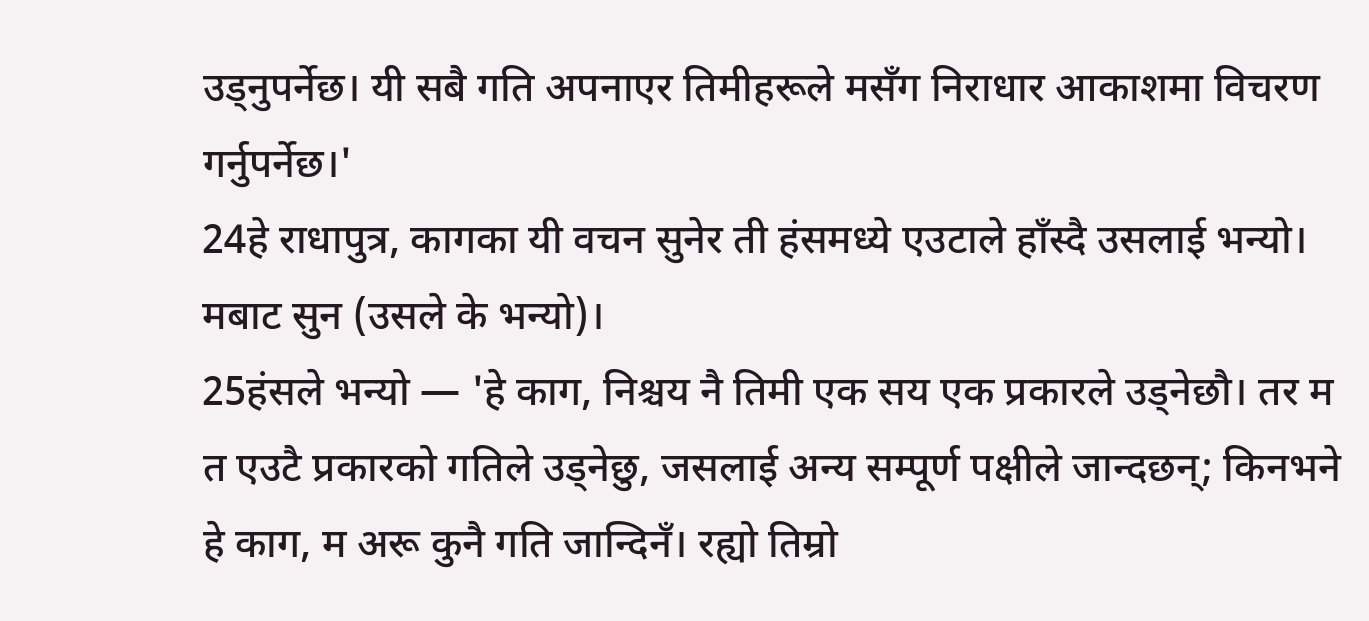उड्नुपर्नेछ। यी सबै गति अपनाएर तिमीहरूले मसँग निराधार आकाशमा विचरण गर्नुपर्नेछ।'
24हे राधापुत्र, कागका यी वचन सुनेर ती हंसमध्ये एउटाले हाँस्दै उसलाई भन्यो। मबाट सुन (उसले के भन्यो)।
25हंसले भन्यो — 'हे काग, निश्चय नै तिमी एक सय एक प्रकारले उड्नेछौ। तर म त एउटै प्रकारको गतिले उड्नेछु, जसलाई अन्य सम्पूर्ण पक्षीले जान्दछन्; किनभने हे काग, म अरू कुनै गति जान्दिनँ। रह्यो तिम्रो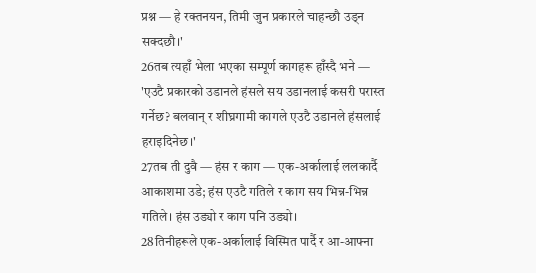प्रश्न — हे रक्तनयन, तिमी जुन प्रकारले चाहन्छौ उड्न सक्दछौ।'
26तब त्यहाँ भेला भएका सम्पूर्ण कागहरू हाँस्दै भने — 'एउटै प्रकारको उडानले हंसले सय उडानलाई कसरी परास्त गर्नेछ? बलवान् र शीघ्रगामी कागले एउटै उडानले हंसलाई हराइदिनेछ।'
27तब ती दुवै — हंस र काग — एक-अर्कालाई ललकार्दै आकाशमा उडे; हंस एउटै गतिले र काग सय भिन्न-भिन्न गतिले। हंस उड्यो र काग पनि उड्यो।
28तिनीहरूले एक-अर्कालाई विस्मित पार्दै र आ-आफ्ना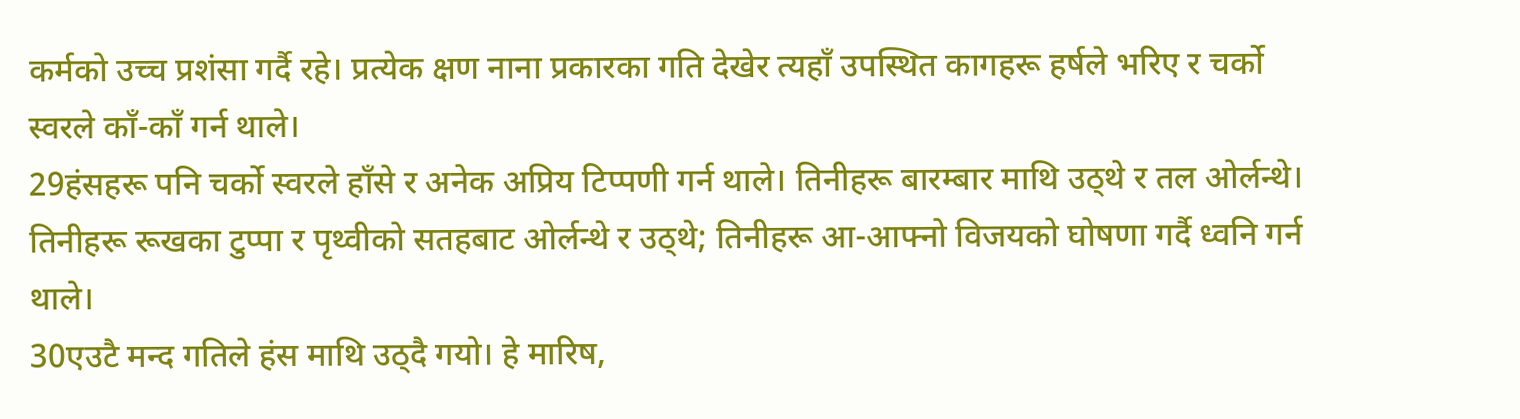कर्मको उच्च प्रशंसा गर्दै रहे। प्रत्येक क्षण नाना प्रकारका गति देखेर त्यहाँ उपस्थित कागहरू हर्षले भरिए र चर्को स्वरले काँ-काँ गर्न थाले।
29हंसहरू पनि चर्को स्वरले हाँसे र अनेक अप्रिय टिप्पणी गर्न थाले। तिनीहरू बारम्बार माथि उठ्थे र तल ओर्लन्थे। तिनीहरू रूखका टुप्पा र पृथ्वीको सतहबाट ओर्लन्थे र उठ्थे; तिनीहरू आ-आफ्नो विजयको घोषणा गर्दै ध्वनि गर्न थाले।
30एउटै मन्द गतिले हंस माथि उठ्दै गयो। हे मारिष,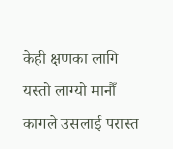केही क्षणका लागि यस्तो लाग्यो मानौँ कागले उसलाई परास्त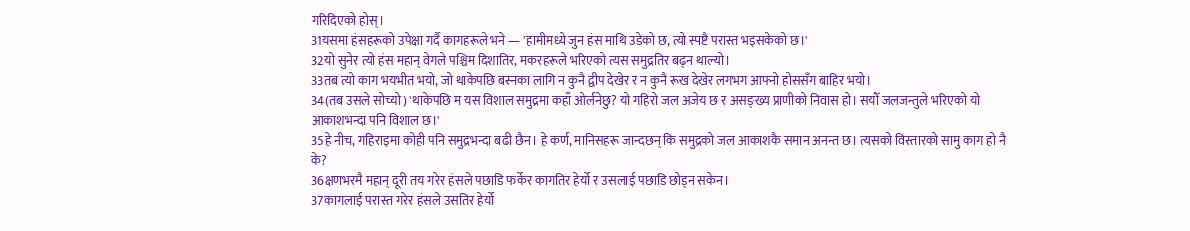गरिदिएको होस्।
31यसमा हंसहरूको उपेक्षा गर्दै कागहरूले भने — 'हामीमध्ये जुन हंस माथि उडेको छ, त्यो स्पष्टै परास्त भइसकेको छ।'
32यो सुनेर त्यो हंस महान् वेगले पश्चिम दिशातिर, मकरहरूले भरिएको त्यस समुद्रतिर बढ्न थाल्यो।
33तब त्यो काग भयभीत भयो, जो थाकेपछि बस्नका लागि न कुनै द्वीप देखेर र न कुनै रूख देखेर लगभग आफ्नो होससँग बाहिर भयो।
34(तब उसले सोच्यो) 'थाकेपछि म यस विशाल समुद्रमा कहाँ ओर्लनेछु? यो गहिरो जल अजेय छ र असङ्ख्य प्राणीको निवास हो। सयौँ जलजन्तुले भरिएको यो आकाशभन्दा पनि विशाल छ।'
35हे नीच, गहिराइमा कोही पनि समुद्रभन्दा बढी छैन। हे कर्ण, मानिसहरू जान्दछन् कि समुद्रको जल आकाशकै समान अनन्त छ। त्यसको विस्तारको सामु काग हो नै के?
36क्षणभरमै महान् दूरी तय गरेर हंसले पछाडि फर्केर कागतिर हेर्यो र उसलाई पछाडि छोड्न सकेन।
37कागलाई परास्त गरेर हंसले उसतिर हेर्यो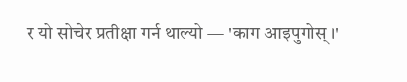र यो सोचेर प्रतीक्षा गर्न थाल्यो — 'काग आइपुगोस्।'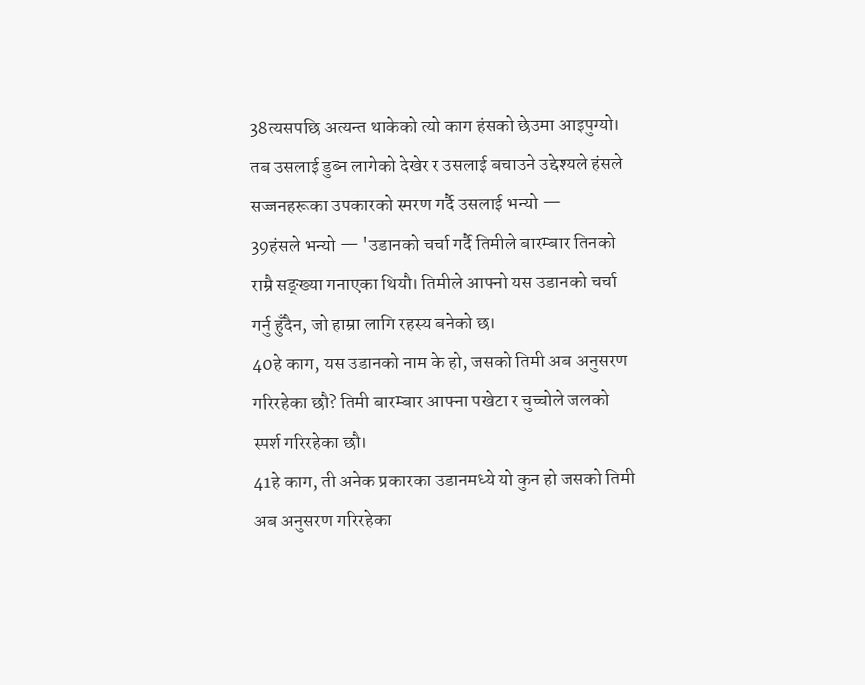38त्यसपछि अत्यन्त थाकेको त्यो काग हंसको छेउमा आइपुग्यो। तब उसलाई डुब्न लागेको देखेर र उसलाई बचाउने उद्देश्यले हंसले सज्जनहरूका उपकारको स्मरण गर्दै उसलाई भन्यो —
39हंसले भन्यो — 'उडानको चर्चा गर्दै तिमीले बारम्बार तिनको राम्रै सङ्ख्या गनाएका थियौ। तिमीले आफ्नो यस उडानको चर्चा गर्नु हुँदैन, जो हाम्रा लागि रहस्य बनेको छ।
40हे काग, यस उडानको नाम के हो, जसको तिमी अब अनुसरण गरिरहेका छौ? तिमी बारम्बार आफ्ना पखेटा र चुच्चोले जलको स्पर्श गरिरहेका छौ।
41हे काग, ती अनेक प्रकारका उडानमध्ये यो कुन हो जसको तिमी अब अनुसरण गरिरहेका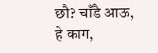छौ? चाँडै आऊ, हे काग,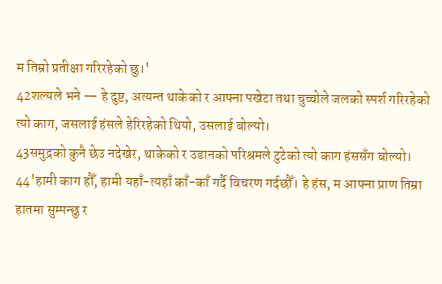म तिम्रो प्रतीक्षा गरिरहेको छु।'
42शल्यले भने — हे दुष्ट, अत्यन्त थाकेको र आफ्ना पखेटा तथा चुच्चोले जलको स्पर्श गरिरहेको त्यो काग, जसलाई हंसले हेरिरहेको थियो, उसलाई बोल्यो।
43समुद्रको कुनै छेउ नदेखेर, थाकेको र उडानको परिश्रमले टुटेको त्यो काग हंससँग बोल्यो।
44'हामी काग हौँ, हामी यहाँ-त्यहाँ काँ-काँ गर्दै विचरण गर्दछौँ। हे हंस, म आफ्ना प्राण तिम्रा हातमा सुम्पन्छु र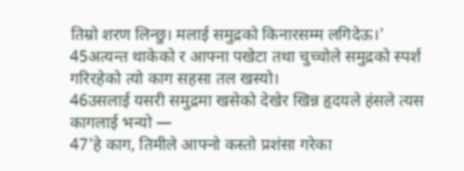तिम्रो शरण लिन्छु। मलाई समुद्रको किनारसम्म लगिदेऊ।'
45अत्यन्त थाकेको र आफ्ना पखेटा तथा चुच्चोले समुद्रको स्पर्श गरिरहेको त्यो काग सहसा तल खस्यो।
46उसलाई यसरी समुद्रमा खसेको देखेर खिन्न हृदयले हंसले त्यस कागलाई भन्यो —
47'हे काग, तिमीले आफ्नो कस्तो प्रशंसा गरेका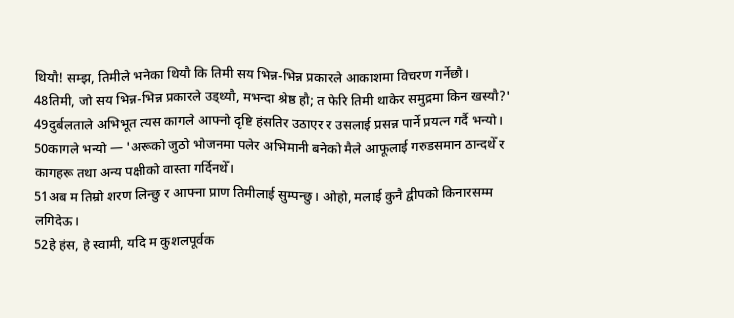थियौ! सम्झ, तिमीले भनेका थियौ कि तिमी सय भिन्न-भिन्न प्रकारले आकाशमा विचरण गर्नेछौ।
48तिमी, जो सय भिन्न-भिन्न प्रकारले उड्थ्यौ, मभन्दा श्रेष्ठ हौ; त फेरि तिमी थाकेर समुद्रमा किन खस्यौ?'
49दुर्बलताले अभिभूत त्यस कागले आफ्नो दृष्टि हंसतिर उठाएर र उसलाई प्रसन्न पार्ने प्रयत्न गर्दै भन्यो।
50कागले भन्यो — 'अरूको जुठो भोजनमा पलेर अभिमानी बनेको मैले आफूलाई गरुडसमान ठान्दथेँ र कागहरू तथा अन्य पक्षीको वास्ता गर्दिनथेँ।
51अब म तिम्रो शरण लिन्छु र आफ्ना प्राण तिमीलाई सुम्पन्छु। ओहो, मलाई कुनै द्वीपको किनारसम्म लगिदेऊ।
52हे हंस, हे स्वामी, यदि म कुशलपूर्वक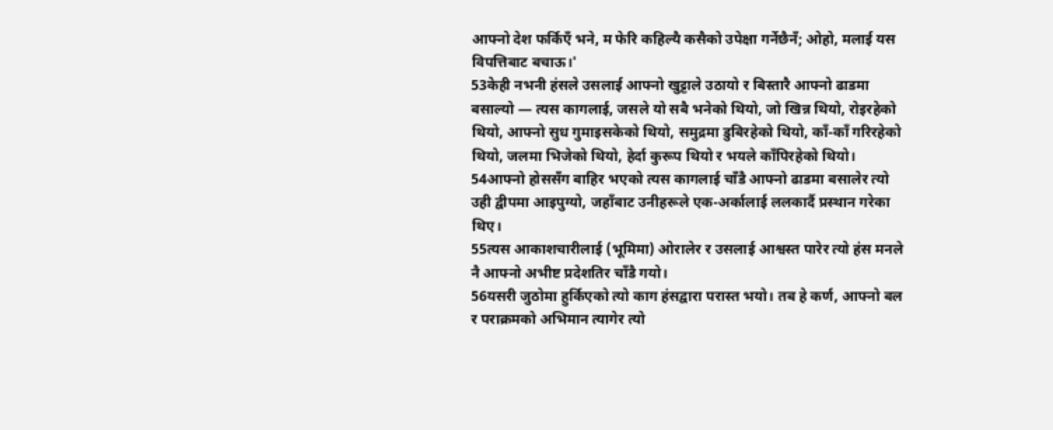आफ्नो देश फर्किएँ भने, म फेरि कहिल्यै कसैको उपेक्षा गर्नेछैनँ; ओहो, मलाई यस विपत्तिबाट बचाऊ।'
53केही नभनी हंसले उसलाई आफ्नो खुट्टाले उठायो र बिस्तारै आफ्नो ढाडमा बसाल्यो — त्यस कागलाई, जसले यो सबै भनेको थियो, जो खिन्न थियो, रोइरहेको थियो, आफ्नो सुध गुमाइसकेको थियो, समुद्रमा डुबिरहेको थियो, काँ-काँ गरिरहेको थियो, जलमा भिजेको थियो, हेर्दा कुरूप थियो र भयले काँपिरहेको थियो।
54आफ्नो होससँग बाहिर भएको त्यस कागलाई चाँडै आफ्नो ढाडमा बसालेर त्यो उही द्वीपमा आइपुग्यो, जहाँबाट उनीहरूले एक-अर्कालाई ललकार्दै प्रस्थान गरेका थिए।
55त्यस आकाशचारीलाई (भूमिमा) ओरालेर र उसलाई आश्वस्त पारेर त्यो हंस मनले नै आफ्नो अभीष्ट प्रदेशतिर चाँडै गयो।
56यसरी जुठोमा हुर्किएको त्यो काग हंसद्वारा परास्त भयो। तब हे कर्ण, आफ्नो बल र पराक्रमको अभिमान त्यागेर त्यो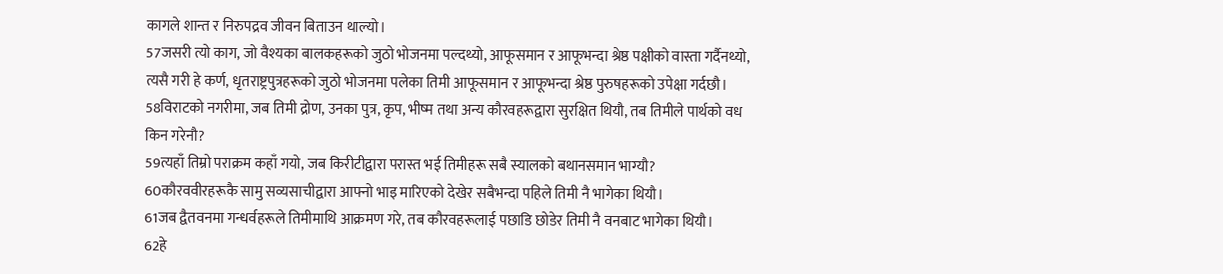कागले शान्त र निरुपद्रव जीवन बिताउन थाल्यो।
57जसरी त्यो काग, जो वैश्यका बालकहरूको जुठो भोजनमा पल्दथ्यो, आफूसमान र आफूभन्दा श्रेष्ठ पक्षीको वास्ता गर्दैनथ्यो, त्यसै गरी हे कर्ण, धृतराष्ट्रपुत्रहरूको जुठो भोजनमा पलेका तिमी आफूसमान र आफूभन्दा श्रेष्ठ पुरुषहरूको उपेक्षा गर्दछौ।
58विराटको नगरीमा, जब तिमी द्रोण, उनका पुत्र, कृप, भीष्म तथा अन्य कौरवहरूद्वारा सुरक्षित थियौ, तब तिमीले पार्थको वध किन गरेनौ?
59त्यहाँ तिम्रो पराक्रम कहाँ गयो, जब किरीटीद्वारा परास्त भई तिमीहरू सबै स्यालको बथानसमान भाग्यौ?
60कौरववीरहरूकै सामु सव्यसाचीद्वारा आफ्नो भाइ मारिएको देखेर सबैभन्दा पहिले तिमी नै भागेका थियौ।
61जब द्वैतवनमा गन्धर्वहरूले तिमीमाथि आक्रमण गरे, तब कौरवहरूलाई पछाडि छोडेर तिमी नै वनबाट भागेका थियौ।
62हे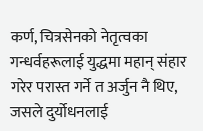कर्ण, चित्रसेनको नेतृत्वका गन्धर्वहरूलाई युद्धमा महान् संहार गरेर परास्त गर्ने त अर्जुन नै थिए, जसले दुर्योधनलाई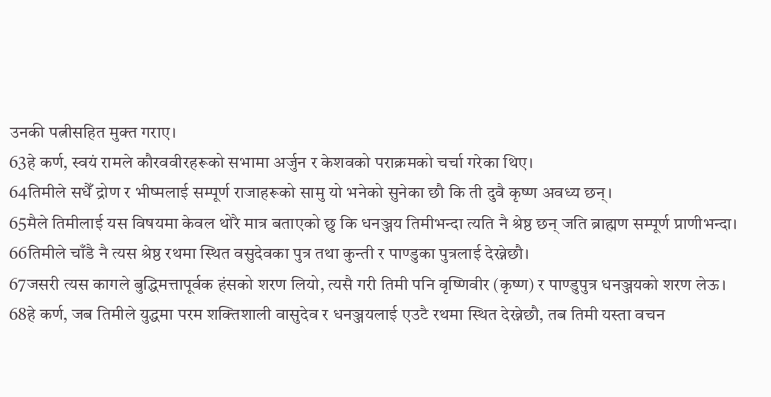उनकी पत्नीसहित मुक्त गराए।
63हे कर्ण, स्वयं रामले कौरववीरहरूको सभामा अर्जुन र केशवको पराक्रमको चर्चा गरेका थिए।
64तिमीले सधैँ द्रोण र भीष्मलाई सम्पूर्ण राजाहरूको सामु यो भनेको सुनेका छौ कि ती दुवै कृष्ण अवध्य छन्।
65मैले तिमीलाई यस विषयमा केवल थोरै मात्र बताएको छु कि धनञ्जय तिमीभन्दा त्यति नै श्रेष्ठ छन् जति ब्राह्मण सम्पूर्ण प्राणीभन्दा।
66तिमीले चाँडै नै त्यस श्रेष्ठ रथमा स्थित वसुदेवका पुत्र तथा कुन्ती र पाण्डुका पुत्रलाई देख्नेछौ।
67जसरी त्यस कागले बुद्धिमत्तापूर्वक हंसको शरण लियो, त्यसै गरी तिमी पनि वृष्णिवीर (कृष्ण) र पाण्डुपुत्र धनञ्जयको शरण लेऊ।
68हे कर्ण, जब तिमीले युद्धमा परम शक्तिशाली वासुदेव र धनञ्जयलाई एउटै रथमा स्थित देख्नेछौ, तब तिमी यस्ता वचन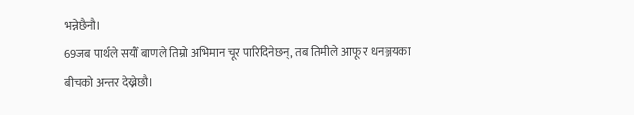भन्नेछैनौ।
69जब पार्थले सयौँ बाणले तिम्रो अभिमान चूर पारिदिनेछन्, तब तिमीले आफू र धनञ्जयका बीचको अन्तर देख्नेछौ।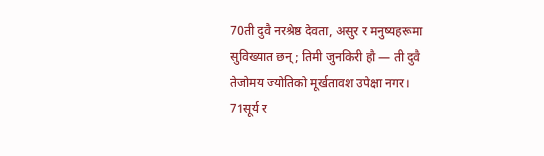70ती दुवै नरश्रेष्ठ देवता, असुर र मनुष्यहरूमा सुविख्यात छन्; तिमी जुनकिरी हौ — ती दुवै तेजोमय ज्योतिको मूर्खतावश उपेक्षा नगर।
71सूर्य र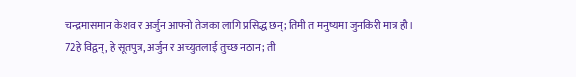चन्द्रमासमान केशव र अर्जुन आफ्नो तेजका लागि प्रसिद्ध छन्; तिमी त मनुष्यमा जुनकिरी मात्र हौ।
72हे विद्वन्, हे सूतपुत्र, अर्जुन र अच्युतलाई तुच्छ नठान; ती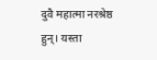दुवै महात्मा नरश्रेष्ठ हुन्। यस्ता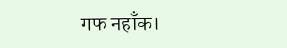गफ नहाँक।